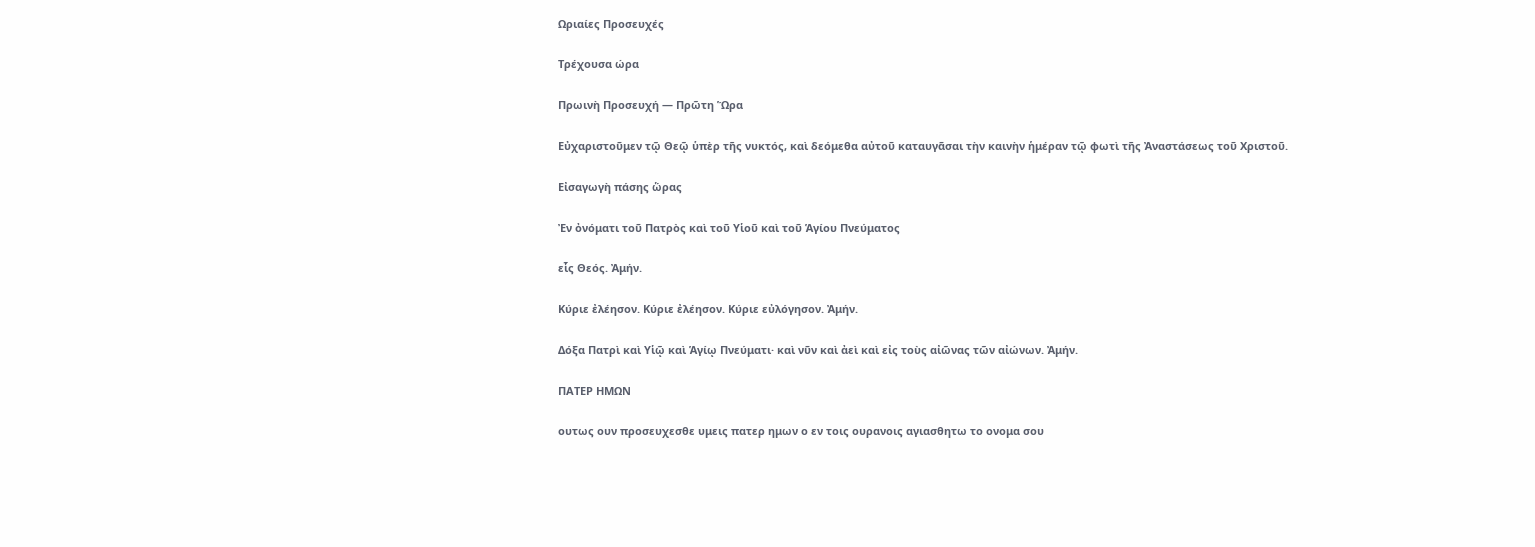Ωριαίες Προσευχές

Τρέχουσα ώρα

Πρωινὴ Προσευχή — Πρῶτη Ὥρα

Εὐχαριστοῦμεν τῷ Θεῷ ὑπὲρ τῆς νυκτός, καὶ δεόμεθα αὐτοῦ καταυγᾶσαι τὴν καινὴν ἡμέραν τῷ φωτὶ τῆς Ἀναστάσεως τοῦ Χριστοῦ.

Εἰσαγωγὴ πάσης ὥρας

Ἐν ὀνόματι τοῦ Πατρὸς καὶ τοῦ Υἱοῦ καὶ τοῦ Ἁγίου Πνεύματος

εἷς Θεός. Ἀμήν.

Κύριε ἐλέησον. Κύριε ἐλέησον. Κύριε εὐλόγησον. Ἀμήν.

Δόξα Πατρὶ καὶ Υἱῷ καὶ Ἁγίῳ Πνεύματι· καὶ νῦν καὶ ἀεὶ καὶ εἰς τοὺς αἰῶνας τῶν αἰώνων. Ἀμήν.

ΠΑΤΕΡ ΗΜΩΝ

ουτως ουν προσευχεσθε υμεις πατερ ημων ο εν τοις ουρανοις αγιασθητω το ονομα σου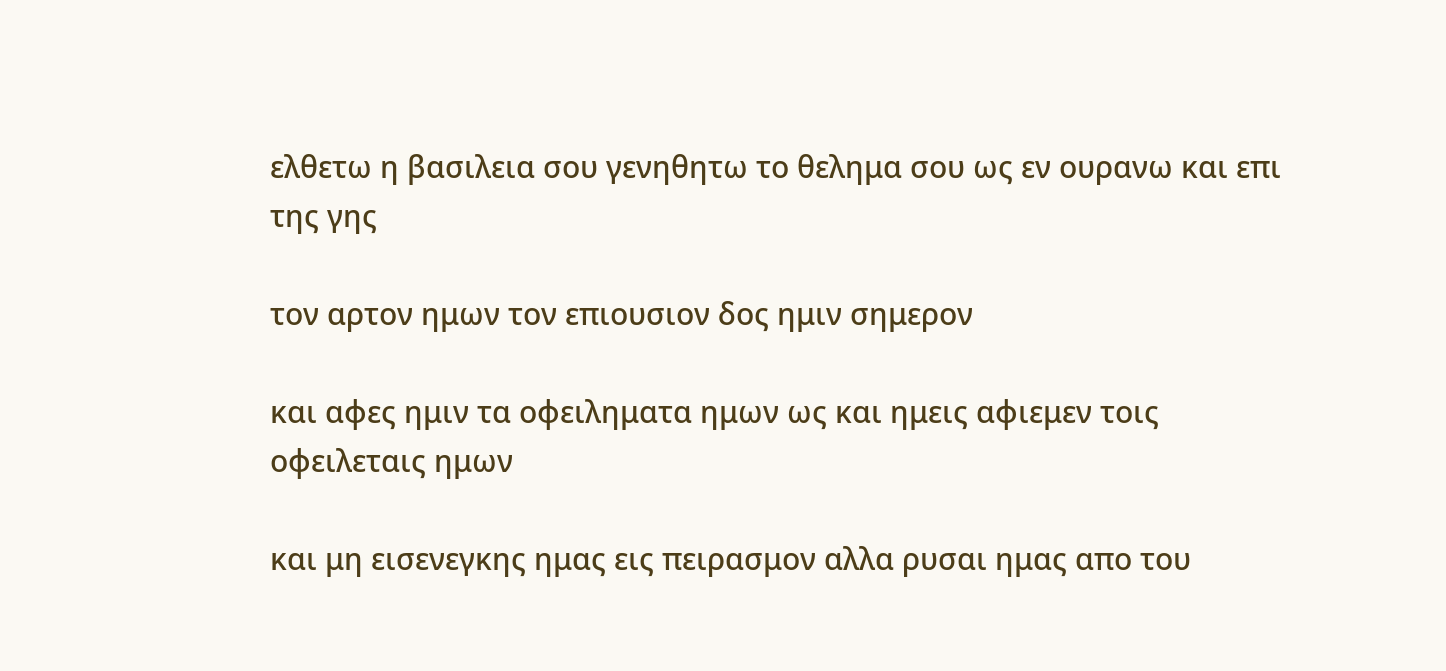ελθετω η βασιλεια σου γενηθητω το θελημα σου ως εν ουρανω και επι της γης

τον αρτον ημων τον επιουσιον δος ημιν σημερον

και αφες ημιν τα οφειληματα ημων ως και ημεις αφιεμεν τοις οφειλεταις ημων

και μη εισενεγκης ημας εις πειρασμον αλλα ρυσαι ημας απο του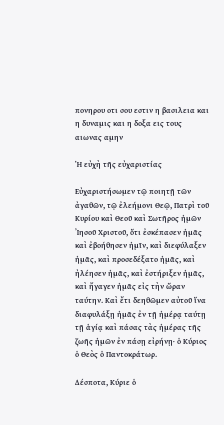πονηρου οτι σου εστιν η βασιλεια και η δυναμις και η δοξα εις τους αιωνας αμην

Ἡ εὐχὴ τῆς εὐχαριστίας

Εὐχαριστήσωμεν τῷ ποιητῇ τῶν ἀγαθῶν, τῷ ἐλεήμονι Θεῷ, Πατρὶ τοῦ Κυρίου καὶ Θεοῦ καὶ Σωτῆρος ἡμῶν Ἰησοῦ Χριστοῦ, ὅτι ἐσκέπασεν ἡμᾶς καὶ ἐβοήθησεν ἡμῖν, καὶ διεφύλαξεν ἡμᾶς, καὶ προσεδέξατο ἡμᾶς, καὶ ἠλέησεν ἡμᾶς, καὶ ἐστήριξεν ἡμᾶς, καὶ ἤγαγεν ἡμᾶς εἰς τὴν ὥραν ταύτην. Καὶ ἔτι δεηθῶμεν αὐτοῦ ἵνα διαφυλάξῃ ἡμᾶς ἐν τῇ ἡμέρᾳ ταύτῃ τῇ ἁγίᾳ καὶ πάσας τὰς ἡμέρας τῆς ζωῆς ἡμῶν ἐν πάσῃ εἰρήνῃ· ὁ Κύριος ὁ Θεὸς ὁ Παντοκράτωρ.

Δέσποτα, Κύριε ὁ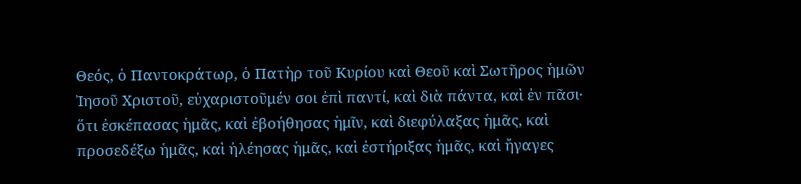Θεός, ὁ Παντοκράτωρ, ὁ Πατὴρ τοῦ Κυρίου καὶ Θεοῦ καὶ Σωτῆρος ἡμῶν Ἰησοῦ Χριστοῦ, εὐχαριστοῦμέν σοι ἐπὶ παντί, καὶ διὰ πάντα, καὶ ἐν πᾶσι· ὅτι ἐσκέπασας ἡμᾶς, καὶ ἐβοήθησας ἡμῖν, καὶ διεφύλαξας ἡμᾶς, καὶ προσεδέξω ἡμᾶς, καὶ ἠλέησας ἡμᾶς, καὶ ἐστήριξας ἡμᾶς, καὶ ἤγαγες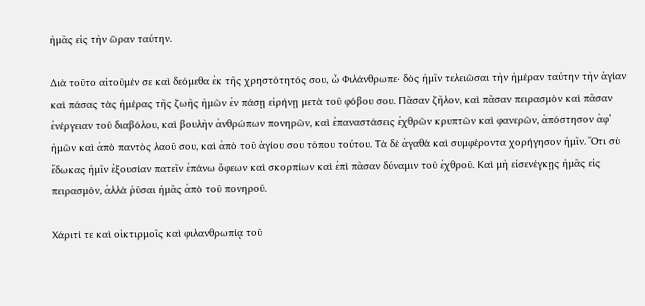ἡμᾶς εἰς τὴν ὥραν ταύτην.

Διὰ τοῦτο αἰτοῦμέν σε καὶ δεόμεθα ἐκ τῆς χρηστότητός σου, ὦ Φιλάνθρωπε· δὸς ἡμῖν τελειῶσαι τὴν ἡμέραν ταύτην τὴν ἁγίαν καὶ πάσας τὰς ἡμέρας τῆς ζωῆς ἡμῶν ἐν πάσῃ εἰρήνῃ μετὰ τοῦ φόβου σου. Πᾶσαν ζῆλον, καὶ πᾶσαν πειρασμὸν καὶ πᾶσαν ἐνέργειαν τοῦ διαβόλου, καὶ βουλὴν ἀνθρώπων πονηρῶν, καὶ ἐπαναστάσεις ἐχθρῶν κρυπτῶν καὶ φανερῶν, ἀπόστησον ἀφ’ ἡμῶν καὶ ἀπὸ παντὸς λαοῦ σου, καὶ ἀπὸ τοῦ ἁγίου σου τόπου τούτου. Τὰ δὲ ἀγαθὰ καὶ συμφέροντα χορήγησον ἡμῖν. Ὅτι σὺ ἔδωκας ἡμῖν ἐξουσίαν πατεῖν ἐπάνω ὄφεων καὶ σκορπίων καὶ ἐπὶ πᾶσαν δύναμιν τοῦ ἐχθροῦ. Καὶ μὴ εἰσενέγκῃς ἡμᾶς εἰς πειρασμόν, ἀλλὰ ῥῦσαι ἡμᾶς ἀπὸ τοῦ πονηροῦ.

Χάριτί τε καὶ οἰκτιρμοῖς καὶ φιλανθρωπίᾳ τοῦ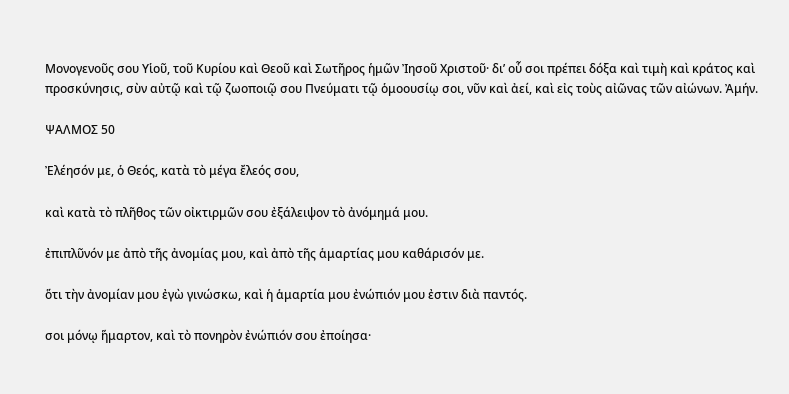Μονογενοῦς σου Υἱοῦ, τοῦ Κυρίου καὶ Θεοῦ καὶ Σωτῆρος ἡμῶν Ἰησοῦ Χριστοῦ· δι’ οὗ σοι πρέπει δόξα καὶ τιμὴ καὶ κράτος καὶ προσκύνησις, σὺν αὐτῷ καὶ τῷ ζωοποιῷ σου Πνεύματι τῷ ὁμοουσίῳ σοι, νῦν καὶ ἀεί, καὶ εἰς τοὺς αἰῶνας τῶν αἰώνων. Ἀμήν.

ΨΑΛΜΟΣ 50

Ἐλέησόν με, ὁ Θεός, κατὰ τὸ μέγα ἔλεός σου,

καὶ κατὰ τὸ πλῆθος τῶν οἰκτιρμῶν σου ἐξάλειψον τὸ ἀνόμημά μου.

ἐπιπλῦνόν με ἀπὸ τῆς ἀνομίας μου, καὶ ἀπὸ τῆς ἁμαρτίας μου καθάρισόν με.

ὅτι τὴν ἀνομίαν μου ἐγὼ γινώσκω, καὶ ἡ ἁμαρτία μου ἐνώπιόν μου ἐστιν διὰ παντός.

σοι μόνῳ ἥμαρτον, καὶ τὸ πονηρὸν ἐνώπιόν σου ἐποίησα·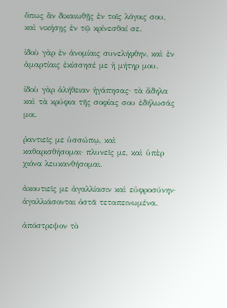ὅπως ἂν δικαιωθῇς ἐν τοῖς λόγοις σου, καὶ νικήσῃς ἐν τῷ κρίνεσθαί σε.

ἰδοὺ γὰρ ἐν ἀνομίαις συνελήφθην, καὶ ἐν ἁμαρτίαις ἐκίσσησέ με ἡ μήτηρ μου.

ἰδοὺ γὰρ ἀλήθειαν ἠγάπησας· τὰ ἄδηλα καὶ τὰ κρύφια τῆς σοφίας σου ἐδήλωσάς μοι.

ῥαντιεῖς με ὑσσώπῳ, καὶ καθαρισθήσομαι· πλυνεῖς με, καὶ ὑπὲρ χιόνα λευκανθήσομαι.

ἀκουτιεῖς με ἀγαλλίασιν καὶ εὐφροσύνην· ἀγαλλιάσονται ὀστᾶ τεταπεινωμένα.

ἀπόστρεψον τὸ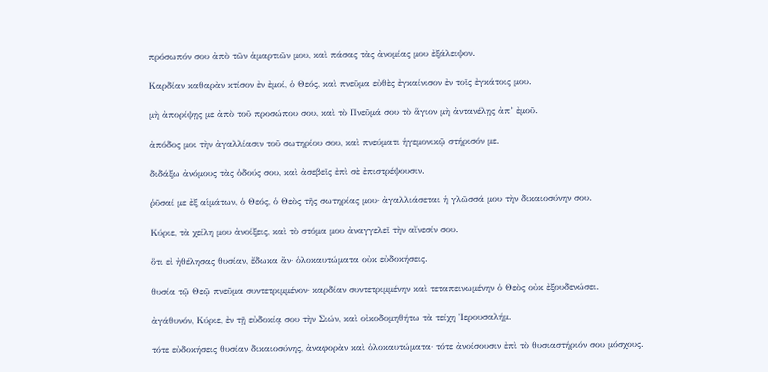πρόσωπόν σου ἀπὸ τῶν ἁμαρτιῶν μου, καὶ πάσας τὰς ἀνομίας μου ἐξάλειψον.

Καρδίαν καθαρὰν κτίσον ἐν ἐμοί, ὁ Θεός, καὶ πνεῦμα εὐθὲς ἐγκαίνισον ἐν τοῖς ἐγκάτοις μου.

μὴ ἀπορίψῃς με ἀπὸ τοῦ προσώπου σου, καὶ τὸ Πνεῦμά σου τὸ ἅγιον μὴ ἀντανέλῃς ἀπ’ ἐμοῦ.

ἀπόδος μοι τὴν ἀγαλλίασιν τοῦ σωτηρίου σου, καὶ πνεύματι ἡγεμονικῷ στήρισόν με.

διδάξω ἀνόμους τὰς ὁδούς σου, καὶ ἀσεβεῖς ἐπὶ σὲ ἐπιστρέψουσιν.

ῥῦσαί με ἐξ αἱμάτων, ὁ Θεός, ὁ Θεὸς τῆς σωτηρίας μου· ἀγαλλιάσεται ἡ γλῶσσά μου τὴν δικαιοσύνην σου.

Κύριε, τὰ χείλη μου ἀνοίξεις, καὶ τὸ στόμα μου ἀναγγελεῖ τὴν αἴνεσίν σου.

ὅτι εἰ ἠθέλησας θυσίαν, ἔδωκα ἂν· ὁλοκαυτώματα οὐκ εὐδοκήσεις.

θυσία τῷ Θεῷ πνεῦμα συντετριμμένον· καρδίαν συντετριμμένην καὶ τεταπεινωμένην ὁ Θεὸς οὐκ ἐξουδενώσει.

ἀγάθυνόν, Κύριε, ἐν τῇ εὐδοκίᾳ σου τὴν Σιών, καὶ οἰκοδομηθήτω τὰ τείχη Ἱερουσαλήμ.

τότε εὐδοκήσεις θυσίαν δικαιοσύνης, ἀναφορὰν καὶ ὁλοκαυτώματα· τότε ἀνοίσουσιν ἐπὶ τὸ θυσιαστήριόν σου μόσχους.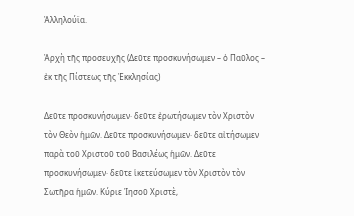Ἀλληλούϊα.

Ἀρχὴ τῆς προσευχῆς (Δεῦτε προσκυνήσωμεν – ὁ Παῦλος – ἐκ τῆς Πίστεως τῆς Ἐκκλησίας)

Δεῦτε προσκυνήσωμεν· δεῦτε ἐρωτήσωμεν τὸν Χριστὸν τὸν Θεὸν ἡμῶν. Δεῦτε προσκυνήσωμεν· δεῦτε αἰτήσωμεν παρὰ τοῦ Χριστοῦ τοῦ Βασιλέως ἡμῶν. Δεῦτε προσκυνήσωμεν· δεῦτε ἱκετεύσωμεν τὸν Χριστὸν τὸν Σωτῆρα ἡμῶν. Κύριε Ἰησοῦ Χριστὲ,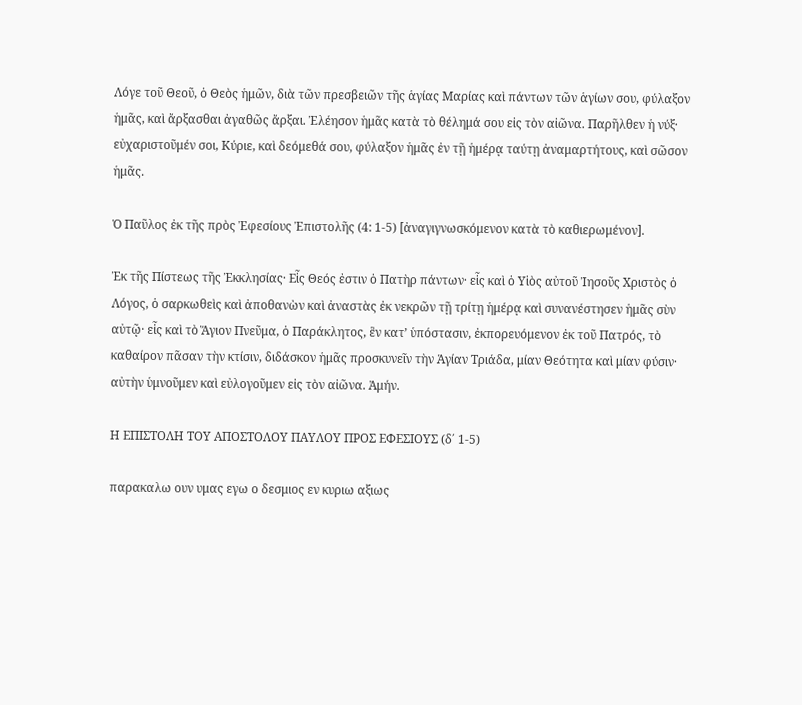Λόγε τοῦ Θεοῦ, ὁ Θεὸς ἡμῶν, διὰ τῶν πρεσβειῶν τῆς ἁγίας Μαρίας καὶ πάντων τῶν ἁγίων σου, φύλαξον ἡμᾶς, καὶ ἄρξασθαι ἀγαθῶς ἄρξαι. Ἐλέησον ἡμᾶς κατὰ τὸ θέλημά σου εἰς τὸν αἰῶνα. Παρῆλθεν ἡ νύξ· εὐχαριστοῦμέν σοι, Κύριε, καὶ δεόμεθά σου, φύλαξον ἡμᾶς ἐν τῇ ἡμέρᾳ ταύτῃ ἀναμαρτήτους, καὶ σῶσον ἡμᾶς.

Ὁ Παῦλος ἐκ τῆς πρὸς Ἐφεσίους Ἐπιστολῆς (4: 1-5) [ἀναγιγνωσκόμενον κατὰ τὸ καθιερωμένον].

Ἐκ τῆς Πίστεως τῆς Ἐκκλησίας· Εἷς Θεός ἐστιν ὁ Πατὴρ πάντων· εἷς καὶ ὁ Υἱὸς αὐτοῦ Ἰησοῦς Χριστὸς ὁ Λόγος, ὁ σαρκωθεὶς καὶ ἀποθανὼν καὶ ἀναστὰς ἐκ νεκρῶν τῇ τρίτῃ ἡμέρᾳ καὶ συνανέστησεν ἡμᾶς σὺν αὐτῷ· εἷς καὶ τὸ Ἅγιον Πνεῦμα, ὁ Παράκλητος, ἓν κατ’ ὑπόστασιν, ἐκπορευόμενον ἐκ τοῦ Πατρός, τὸ καθαίρον πᾶσαν τὴν κτίσιν, διδάσκον ἡμᾶς προσκυνεῖν τὴν Ἁγίαν Τριάδα, μίαν Θεότητα καὶ μίαν φύσιν· αὐτὴν ὑμνοῦμεν καὶ εὐλογοῦμεν εἰς τὸν αἰῶνα. Ἀμήν.

Η ΕΠΙΣΤΟΛΗ ΤΟΥ ΑΠΟΣΤΟΛΟΥ ΠΑΥΛΟΥ ΠΡΟΣ ΕΦΕΣΙΟΥΣ (δ΄ 1-5)

παρακαλω ουν υμας εγω ο δεσμιος εν κυριω αξιως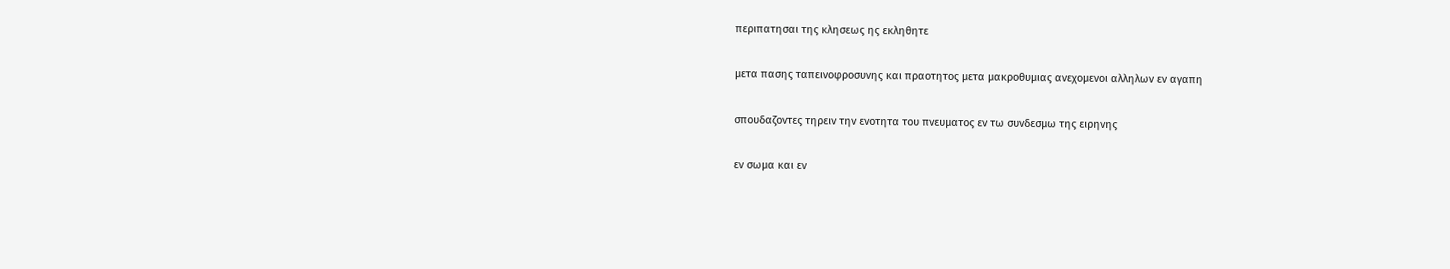περιπατησαι της κλησεως ης εκληθητε

μετα πασης ταπεινοφροσυνης και πραοτητος μετα μακροθυμιας ανεχομενοι αλληλων εν αγαπη

σπουδαζοντες τηρειν την ενοτητα του πνευματος εν τω συνδεσμω της ειρηνης

εν σωμα και εν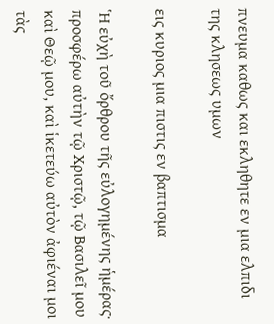πνευμα καθως και εκληθητε εν μια ελπιδι της κλησεως υμων

εις κυριος μια πιστις εν βαπτισμα

Ἡ εὐχὴ τοῦ ὄρθρου τῆς εὐλογημένης ἡμέρας· προσφέρω αὐτὴν τῷ Χριστῷ, τῷ Βασιλεῖ μου καὶ Θεῷ μου, καὶ ἱκετεύω αὐτὸν ἀφιέναι μοι τὰς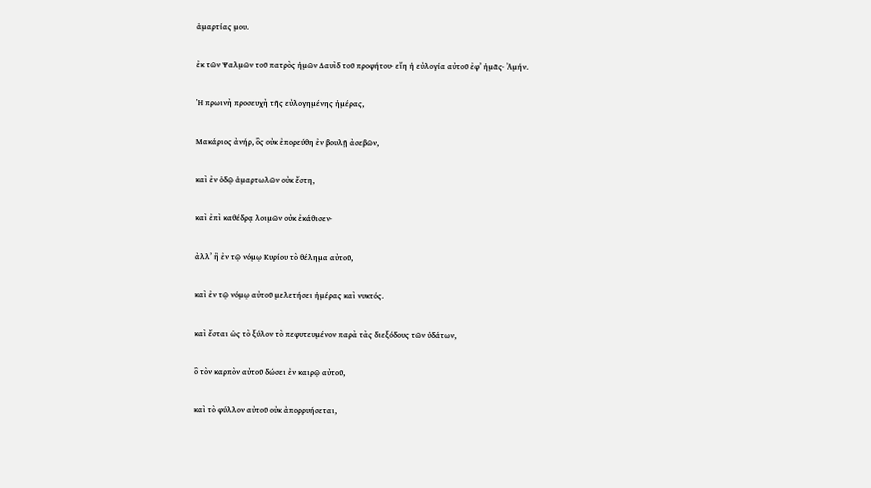ἁμαρτίας μου.

ἐκ τῶν Ψαλμῶν τοῦ πατρὸς ἡμῶν Δαυὶδ τοῦ προφήτου· εἴη ἡ εὐλογία αὐτοῦ ἐφ’ ἡμᾶς· Ἀμήν.

Ἡ πρωινὴ προσευχὴ τῆς εὐλογημένης ἡμέρας,

Μακάριος ἀνήρ, ὃς οὐκ ἐπορεύθη ἐν βουλῇ ἀσεβῶν,

καὶ ἐν ὁδῷ ἁμαρτωλῶν οὐκ ἔστη,

καὶ ἐπὶ καθέδρᾳ λοιμῶν οὐκ ἐκάθισεν·

ἀλλ’ ἢ ἐν τῷ νόμῳ Κυρίου τὸ θέλημα αὐτοῦ,

καὶ ἐν τῷ νόμῳ αὐτοῦ μελετήσει ἡμέρας καὶ νυκτός.

καὶ ἔσται ὡς τὸ ξύλον τὸ πεφυτευμένον παρὰ τὰς διεξόδους τῶν ὑδάτων,

ὃ τὸν καρπὸν αὐτοῦ δώσει ἐν καιρῷ αὐτοῦ,

καὶ τὸ φύλλον αὐτοῦ οὐκ ἀπορρυήσεται,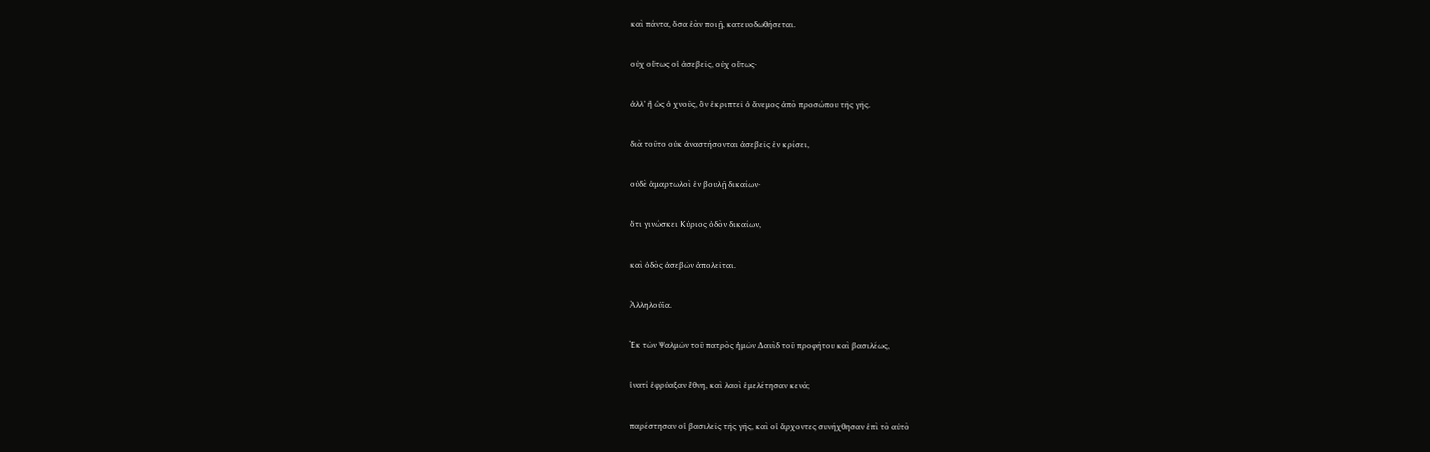καὶ πάντα, ὅσα ἐὰν ποιῇ, κατευοδωθήσεται.

οὐχ οὕτως οἱ ἀσεβεῖς, οὐχ οὕτως·

ἀλλ’ ἢ ὡς ὁ χνοῦς, ὃν ἐκριπτεῖ ὁ ἄνεμος ἀπὸ προσώπου τῆς γῆς.

διὰ τοῦτο οὐκ ἀναστήσονται ἀσεβεῖς ἐν κρίσει,

οὐδὲ ἁμαρτωλοὶ ἐν βουλῇ δικαίων·

ὅτι γινώσκει Κύριος ὁδὸν δικαίων,

καὶ ὁδὸς ἀσεβῶν ἀπολεῖται.

Ἀλληλούϊα.

Ἐκ τῶν Ψαλμῶν τοῦ πατρὸς ἡμῶν Δαυὶδ τοῦ προφήτου καὶ βασιλέως,

ἱνατί ἐφρύαξαν ἔθνη, καὶ λαοὶ ἐμελέτησαν κενά;

παρέστησαν οἱ βασιλεῖς τῆς γῆς, καὶ οἱ ἄρχοντες συνήχθησαν ἐπὶ τὸ αὐτὸ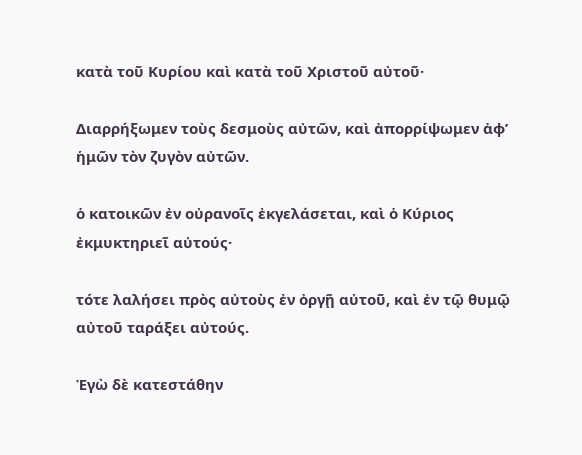κατὰ τοῦ Κυρίου καὶ κατὰ τοῦ Χριστοῦ αὐτοῦ·

Διαρρήξωμεν τοὺς δεσμοὺς αὐτῶν, καὶ ἀπορρίψωμεν ἀφ’ ἡμῶν τὸν ζυγὸν αὐτῶν.

ὁ κατοικῶν ἐν οὐρανοῖς ἐκγελάσεται, καὶ ὁ Κύριος ἐκμυκτηριεῖ αὐτούς·

τότε λαλήσει πρὸς αὐτοὺς ἐν ὀργῇ αὐτοῦ, καὶ ἐν τῷ θυμῷ αὐτοῦ ταράξει αὐτούς.

Ἐγὼ δὲ κατεστάθην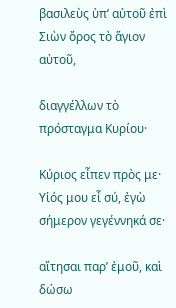βασιλεὺς ὑπ’ αὐτοῦ ἐπὶ Σιὼν ὄρος τὸ ἅγιον αὐτοῦ,

διαγγέλλων τὸ πρόσταγμα Κυρίου·

Κύριος εἶπεν πρὸς με· Υἱός μου εἶ σύ, ἐγὼ σήμερον γεγέννηκά σε·

αἴτησαι παρ’ ἐμοῦ, καὶ δώσω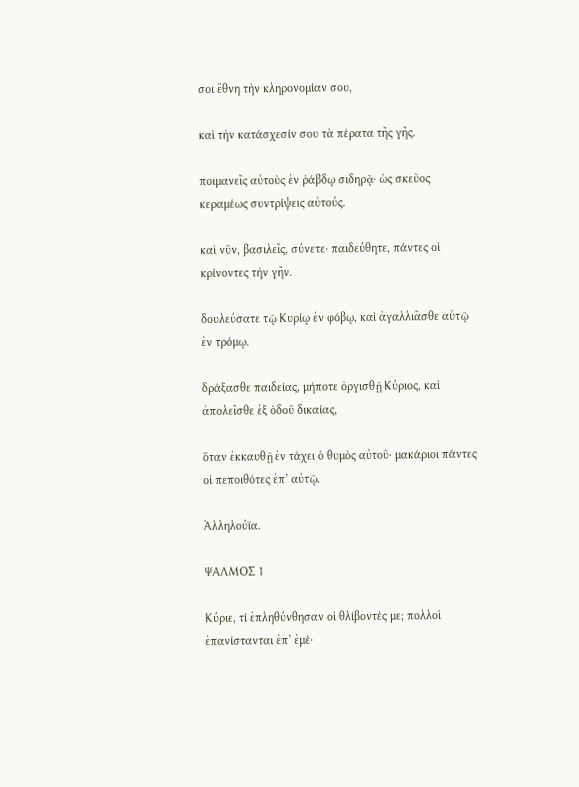σοι ἔθνη τὴν κληρονομίαν σου,

καὶ τὴν κατάσχεσίν σου τὰ πέρατα τῆς γῆς.

ποιμανεῖς αὐτοὺς ἐν ῥάβδῳ σιδηρᾷ· ὡς σκεῦος κεραμέως συντρίψεις αὐτούς.

καὶ νῦν, βασιλεῖς, σύνετε· παιδεύθητε, πάντες οἱ κρίνοντες τὴν γῆν.

δουλεύσατε τῷ Κυρίῳ ἐν φόβῳ, καὶ ἀγαλλιᾶσθε αὐτῷ ἐν τρόμῳ.

δράξασθε παιδείας, μήποτε ὀργισθῇ Κύριος, καὶ ἀπολεῖσθε ἐξ ὁδοῦ δικαίας,

ὅταν ἐκκαυθῇ ἐν τάχει ὁ θυμὸς αὐτοῦ· μακάριοι πάντες οἱ πεποιθότες ἐπ’ αὐτῷ.

Ἀλληλούϊα.

ΨΑΛΜΟΣ 1

Κύριε, τί ἐπληθύνθησαν οἱ θλίβοντές με; πολλοὶ ἐπανίστανται ἐπ’ ἐμέ·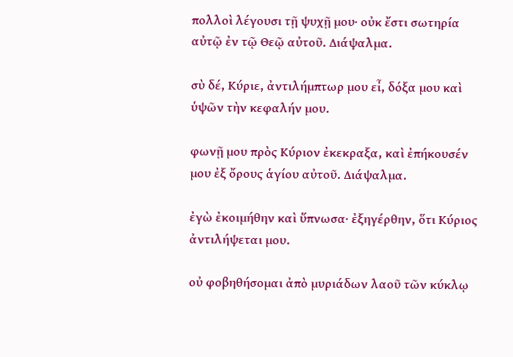πολλοὶ λέγουσι τῇ ψυχῇ μου· οὐκ ἔστι σωτηρία αὐτῷ ἐν τῷ Θεῷ αὐτοῦ. Διάψαλμα.

σὺ δέ, Κύριε, ἀντιλήμπτωρ μου εἶ, δόξα μου καὶ ὑψῶν τὴν κεφαλήν μου.

φωνῇ μου πρὸς Κύριον ἐκεκραξα, καὶ ἐπήκουσέν μου ἐξ ὄρους ἁγίου αὐτοῦ. Διάψαλμα.

ἐγὼ ἐκοιμήθην καὶ ὕπνωσα· ἐξηγέρθην, ὅτι Κύριος ἀντιλήψεται μου.

οὐ φοβηθήσομαι ἀπὸ μυριάδων λαοῦ τῶν κύκλῳ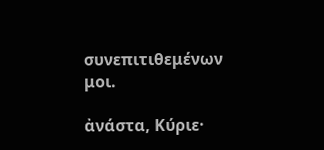συνεπιτιθεμένων μοι.

ἀνάστα, Κύριε·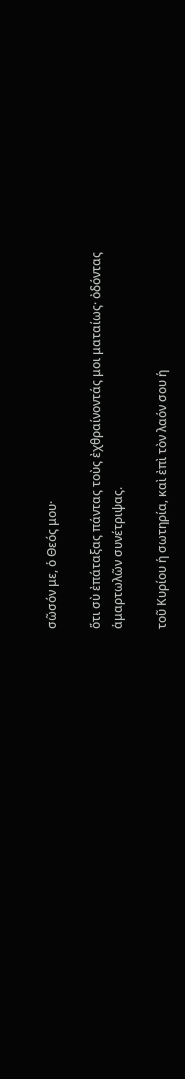σῶσόν με, ὁ Θεός μου·

ὅτι σὺ ἐπάταξας πάντας τοὺς ἐχθραίνοντάς μοι ματαίως· ὀδόντας ἁμαρτωλῶν συνέτριψας.

τοῦ Κυρίου ἡ σωτηρία, καὶ ἐπὶ τὸν λαόν σου ἡ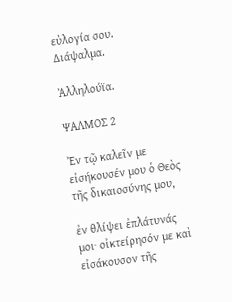εὐλογία σου. Διάψαλμα.

Ἀλληλούϊα.

ΨΑΛΜΟΣ 2

Ἐν τῷ καλεῖν με εἰσήκουσέν μου ὁ Θεὸς τῆς δικαιοσύνης μου,

ἐν θλίψει ἐπλάτυνάς μοι· οἰκτείρησόν με καὶ εἰσάκουσον τῆς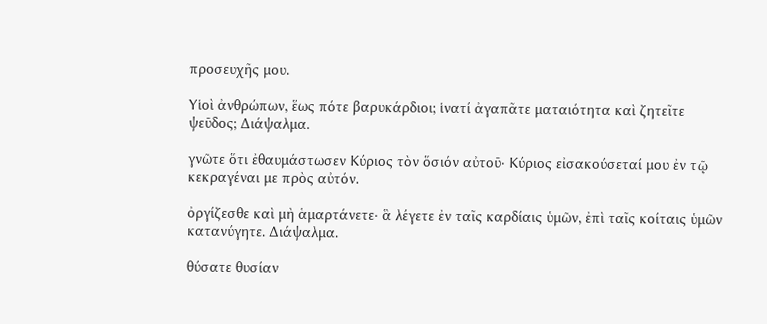προσευχῆς μου.

Υἱοὶ ἀνθρώπων, ἕως πότε βαρυκάρδιοι; ἱνατί ἀγαπᾶτε ματαιότητα καὶ ζητεῖτε ψεῦδος; Διάψαλμα.

γνῶτε ὅτι ἐθαυμάστωσεν Κύριος τὸν ὅσιόν αὐτοῦ· Κύριος εἰσακούσεταί μου ἐν τῷ κεκραγέναι με πρὸς αὐτόν.

ὀργίζεσθε καὶ μὴ ἁμαρτάνετε· ἃ λέγετε ἐν ταῖς καρδίαις ὑμῶν, ἐπὶ ταῖς κοίταις ὑμῶν κατανύγητε. Διάψαλμα.

θύσατε θυσίαν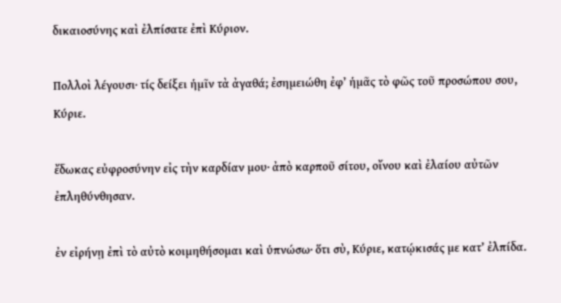δικαιοσύνης καὶ ἐλπίσατε ἐπὶ Κύριον.

Πολλοὶ λέγουσι· τίς δείξει ἡμῖν τὰ ἀγαθά; ἐσημειώθη ἐφ’ ἡμᾶς τὸ φῶς τοῦ προσώπου σου, Κύριε.

ἔδωκας εὐφροσύνην εἰς τὴν καρδίαν μου· ἀπὸ καρποῦ σίτου, οἴνου καὶ ἐλαίου αὐτῶν ἐπληθύνθησαν.

ἐν εἰρήνῃ ἐπὶ τὸ αὐτὸ κοιμηθήσομαι καὶ ὑπνώσω· ὅτι σὺ, Κύριε, κατῴκισάς με κατ’ ἐλπίδα.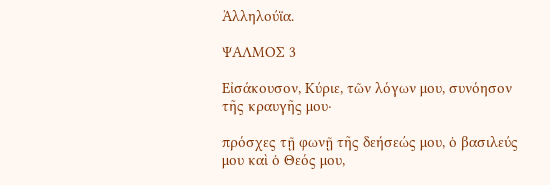Ἀλληλούϊα.

ΨΑΛΜΟΣ 3

Εἰσάκουσον, Κύριε, τῶν λόγων μου, συνόησον τῆς κραυγῆς μου·

πρόσχες τῇ φωνῇ τῆς δεήσεώς μου, ὁ βασιλεύς μου καὶ ὁ Θεός μου,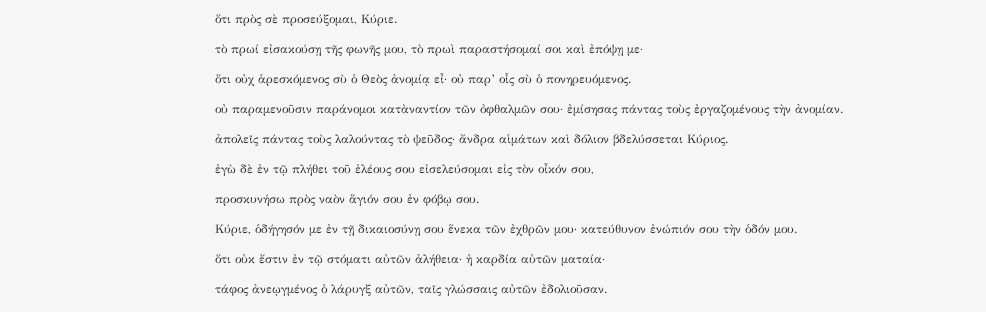ὅτι πρὸς σὲ προσεύξομαι, Κύριε.

τὸ πρωί εἰσακούσῃ τῆς φωνῆς μου, τὸ πρωὶ παραστήσομαί σοι καὶ ἐπόψῃ με·

ὅτι οὐχ ἁρεσκόμενος σὺ ὁ Θεὸς ἀνομίᾳ εἶ· οὐ παρ’ οἷς σὺ ὁ πονηρευόμενος.

οὐ παραμενοῦσιν παράνομοι κατὰναντίον τῶν ὀφθαλμῶν σου· ἐμίσησας πάντας τοὺς ἐργαζομένους τὴν ἀνομίαν.

ἀπολεῖς πάντας τοὺς λαλούντας τὸ ψεῦδος· ἄνδρα αἱμάτων καὶ δόλιον βδελύσσεται Κύριος.

ἐγὼ δὲ ἐν τῷ πλήθει τοῦ ἐλέους σου εἰσελεύσομαι εἰς τὸν οἶκόν σου,

προσκυνήσω πρὸς ναὸν ἅγιόν σου ἐν φόβῳ σου.

Κύριε, ὁδήγησόν με ἐν τῇ δικαιοσύνῃ σου ἕνεκα τῶν ἐχθρῶν μου· κατεύθυνον ἐνώπιόν σου τὴν ὁδόν μου.

ὅτι οὐκ ἔστιν ἐν τῷ στόματι αὐτῶν ἀλήθεια· ἡ καρδία αὐτῶν ματαία·

τάφος ἀνεῳγμένος ὁ λάρυγξ αὐτῶν, ταῖς γλώσσαις αὐτῶν ἐδολιοῦσαν.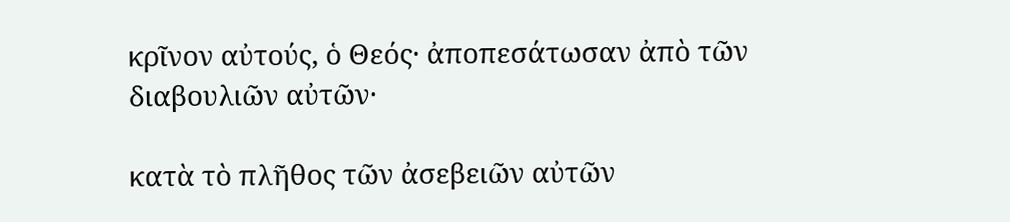κρῖνον αὐτούς, ὁ Θεός· ἀποπεσάτωσαν ἀπὸ τῶν διαβουλιῶν αὐτῶν·

κατὰ τὸ πλῆθος τῶν ἀσεβειῶν αὐτῶν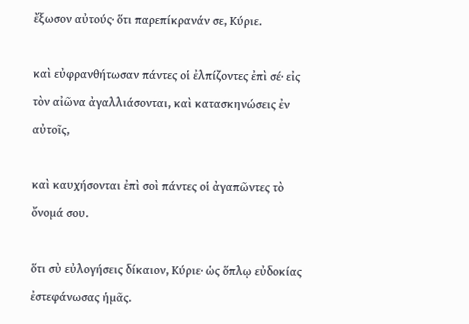ἔξωσον αὐτούς· ὅτι παρεπίκρανάν σε, Κύριε.

καὶ εὐφρανθήτωσαν πάντες οἱ ἐλπίζοντες ἐπὶ σέ· εἰς τὸν αἰῶνα ἀγαλλιάσονται, καὶ κατασκηνώσεις ἐν αὐτοῖς,

καὶ καυχήσονται ἐπὶ σοὶ πάντες οἱ ἀγαπῶντες τὸ ὄνομά σου.

ὅτι σὺ εὐλογήσεις δίκαιον, Κύριε· ὡς ὅπλῳ εὐδοκίας ἐστεφάνωσας ἡμᾶς.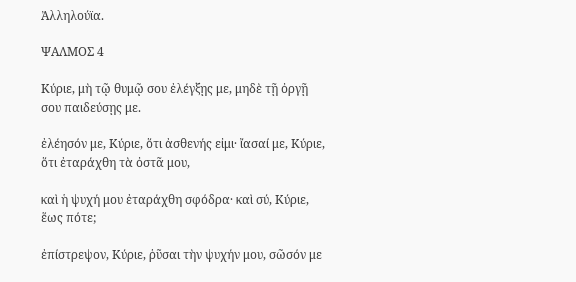Ἀλληλούϊα.

ΨΑΛΜΟΣ 4

Κύριε, μὴ τῷ θυμῷ σου ἐλέγξῃς με, μηδὲ τῇ ὀργῇ σου παιδεύσῃς με.

ἐλέησόν με, Κύριε, ὅτι ἀσθενής εἰμι· ἴασαί με, Κύριε, ὅτι ἐταράχθη τὰ ὀστᾶ μου,

καὶ ἡ ψυχή μου ἐταράχθη σφόδρα· καὶ σύ, Κύριε, ἕως πότε;

ἐπίστρεψον, Κύριε, ῥῦσαι τὴν ψυχήν μου, σῶσόν με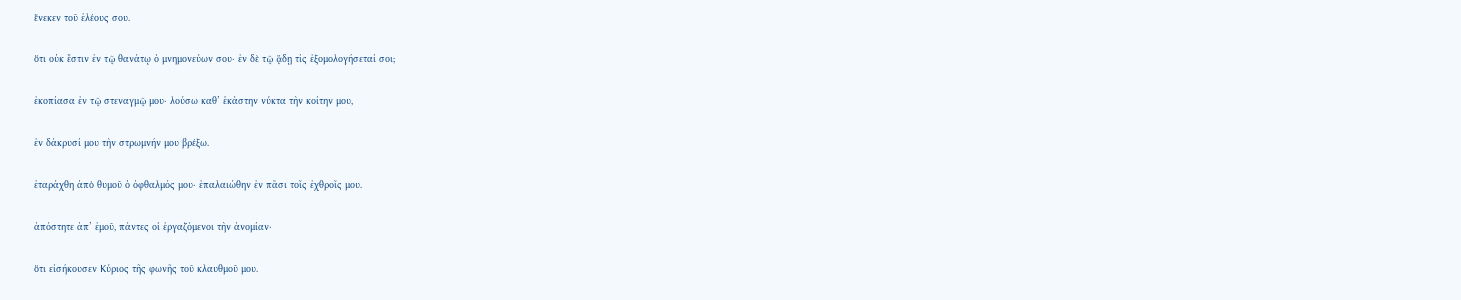ἕνεκεν τοῦ ἐλέους σου.

ὅτι οὐκ ἔστιν ἐν τῷ θανάτῳ ὁ μνημονεύων σου· ἐν δὲ τῷ ᾅδῃ τίς ἐξομολογήσεταί σοι;

ἐκοπίασα ἐν τῷ στεναγμῷ μου· λούσω καθ’ ἑκάστην νύκτα τὴν κοίτην μου,

ἐν δάκρυσί μου τὴν στρωμνήν μου βρέξω.

ἐταράχθη ἀπὸ θυμοῦ ὁ ὀφθαλμός μου· ἐπαλαιώθην ἐν πᾶσι τοῖς ἐχθροῖς μου.

ἀπόστητε ἀπ’ ἐμοῦ, πάντες οἱ ἐργαζόμενοι τὴν ἀνομίαν·

ὅτι εἰσήκουσεν Κύριος τῆς φωνῆς τοῦ κλαυθμοῦ μου.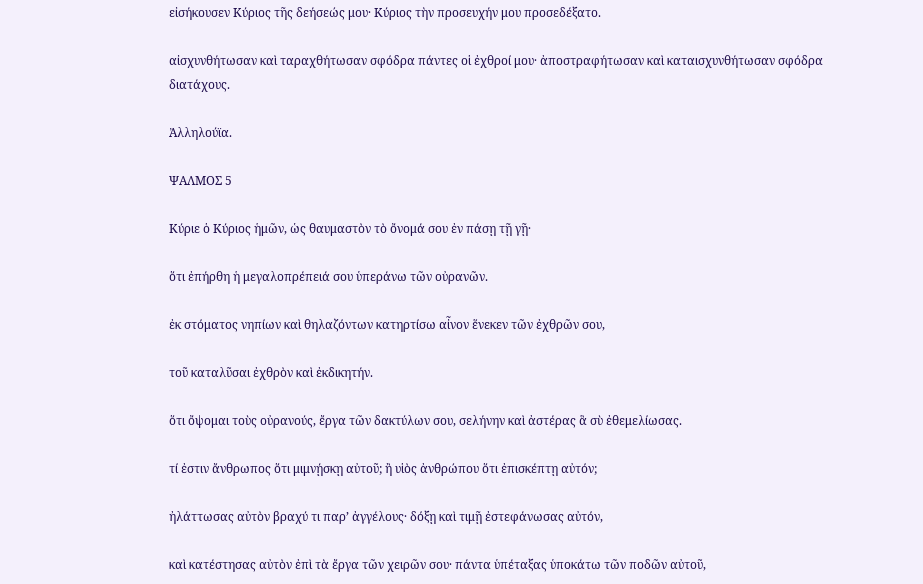εἰσήκουσεν Κύριος τῆς δεήσεώς μου· Κύριος τὴν προσευχήν μου προσεδέξατο.

αἰσχυνθήτωσαν καὶ ταραχθήτωσαν σφόδρα πάντες οἱ ἐχθροί μου· ἀποστραφήτωσαν καὶ καταισχυνθήτωσαν σφόδρα διατάχους.

Ἀλληλούϊα.

ΨΑΛΜΟΣ 5

Κύριε ὁ Κύριος ἡμῶν, ὡς θαυμαστὸν τὸ ὄνομά σου ἐν πάσῃ τῇ γῇ·

ὅτι ἐπήρθη ἡ μεγαλοπρέπειά σου ὑπεράνω τῶν οὐρανῶν.

ἐκ στόματος νηπίων καὶ θηλαζόντων κατηρτίσω αἶνον ἕνεκεν τῶν ἐχθρῶν σου,

τοῦ καταλῦσαι ἐχθρὸν καὶ ἐκδικητήν.

ὅτι ὄψομαι τοὺς οὐρανούς, ἔργα τῶν δακτύλων σου, σελήνην καὶ ἀστέρας ἃ σὺ ἐθεμελίωσας.

τί ἐστιν ἄνθρωπος ὅτι μιμνῄσκῃ αὐτοῦ; ἢ υἱὸς ἀνθρώπου ὅτι ἐπισκέπτῃ αὐτόν;

ἠλάττωσας αὐτὸν βραχύ τι παρ’ ἀγγέλους· δόξῃ καὶ τιμῇ ἐστεφάνωσας αὐτόν,

καὶ κατέστησας αὐτὸν ἐπὶ τὰ ἔργα τῶν χειρῶν σου· πάντα ὑπέταξας ὑποκάτω τῶν ποδῶν αὐτοῦ,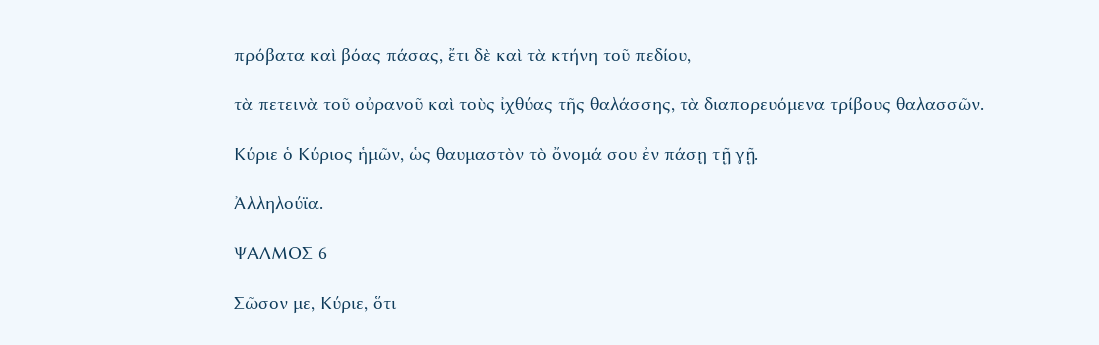πρόβατα καὶ βόας πάσας, ἔτι δὲ καὶ τὰ κτήνη τοῦ πεδίου,

τὰ πετεινὰ τοῦ οὐρανοῦ καὶ τοὺς ἰχθύας τῆς θαλάσσης, τὰ διαπορευόμενα τρίβους θαλασσῶν.

Κύριε ὁ Κύριος ἡμῶν, ὡς θαυμαστὸν τὸ ὄνομά σου ἐν πάσῃ τῇ γῇ.

Ἀλληλούϊα.

ΨΑΛΜΟΣ 6

Σῶσον με, Κύριε, ὅτι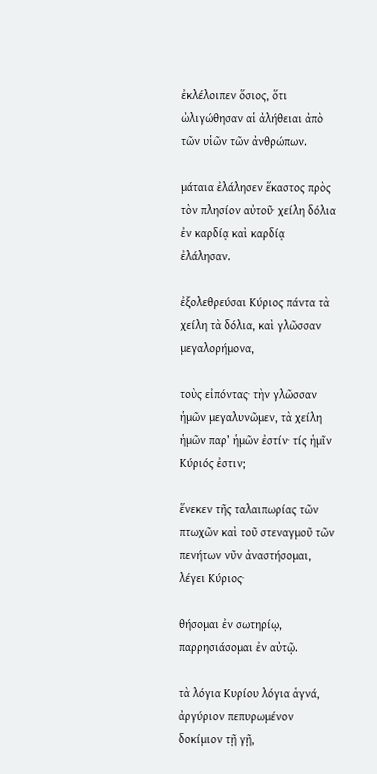ἐκλέλοιπεν ὅσιος, ὅτι ὠλιγώθησαν αἱ ἀλήθειαι ἀπὸ τῶν υἱῶν τῶν ἀνθρώπων.

μάταια ἐλάλησεν ἕκαστος πρὸς τὸν πλησίον αὐτοῦ· χείλη δόλια ἐν καρδίᾳ καὶ καρδίᾳ ἐλάλησαν.

ἐξολεθρεύσαι Κύριος πάντα τὰ χείλη τὰ δόλια, καὶ γλῶσσαν μεγαλορήμονα,

τοὺς εἰπόντας· τὴν γλῶσσαν ἡμῶν μεγαλυνῶμεν, τὰ χείλη ἡμῶν παρ’ ἡμῶν ἐστίν· τίς ἡμῖν Κύριός ἐστιν;

ἕνεκεν τῆς ταλαιπωρίας τῶν πτωχῶν καὶ τοῦ στεναγμοῦ τῶν πενήτων νῦν ἀναστήσομαι, λέγει Κύριος·

θήσομαι ἐν σωτηρίῳ, παρρησιάσομαι ἐν αὐτῷ.

τὰ λόγια Κυρίου λόγια ἁγνά, ἀργύριον πεπυρωμένον δοκίμιον τῇ γῇ,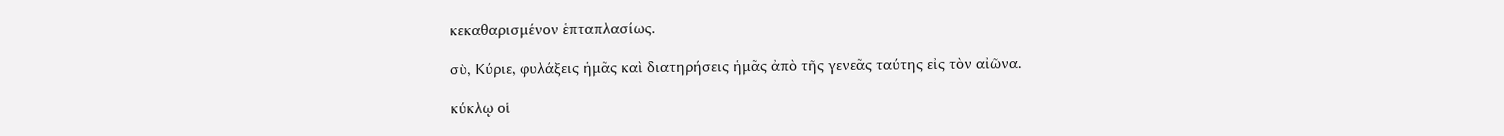κεκαθαρισμένον ἑπταπλασίως.

σὺ, Κύριε, φυλάξεις ἡμᾶς καὶ διατηρήσεις ἡμᾶς ἀπὸ τῆς γενεᾶς ταύτης εἰς τὸν αἰῶνα.

κύκλῳ οἱ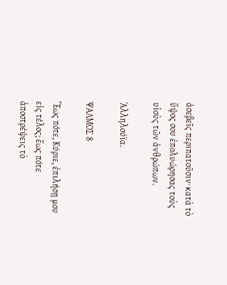ἀσεβεῖς περιπατοῦσιν· κατὰ τὸ ὕψος σου ἐπολυώρησας τοὺς υἱοὺς τῶν ἀνθρώπων.

Ἀλληλούϊα.

ΨΑΛΜΟΣ 8

Ἕως πότε, Κύριε, ἐπιλήσῃ μου εἰς τέλος; ἕως πότε ἀποστρέψεις τὸ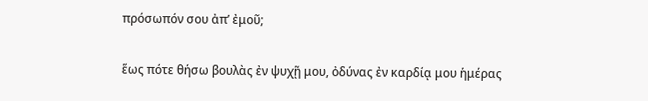πρόσωπόν σου ἀπ’ ἐμοῦ;

ἕως πότε θήσω βουλὰς ἐν ψυχῇ μου, ὀδύνας ἐν καρδίᾳ μου ἡμέρας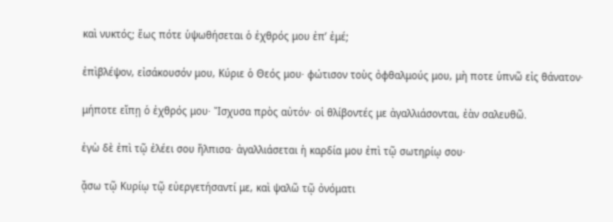καὶ νυκτός; ἕως πότε ὑψωθήσεται ὁ ἐχθρός μου ἐπ’ ἐμέ;

ἐπὶβλέψον, εἰσάκουσόν μου, Κύριε ὁ Θεός μου· φώτισον τοὺς ὀφθαλμούς μου, μὴ ποτε ὑπνῶ εἰς θάνατον·

μήποτε εἴπῃ ὁ ἐχθρός μου· Ἴσχυσα πρὸς αὐτόν· οἱ θλίβοντές με ἀγαλλιάσονται, ἐὰν σαλευθῶ.

ἐγὼ δὲ ἐπὶ τῷ ἐλέει σου ἤλπισα· ἀγαλλιάσεται ἡ καρδία μου ἐπὶ τῷ σωτηρίῳ σου·

ᾄσω τῷ Κυρίῳ τῷ εὐεργετήσαντί με, καὶ ψαλῶ τῷ ὀνόματι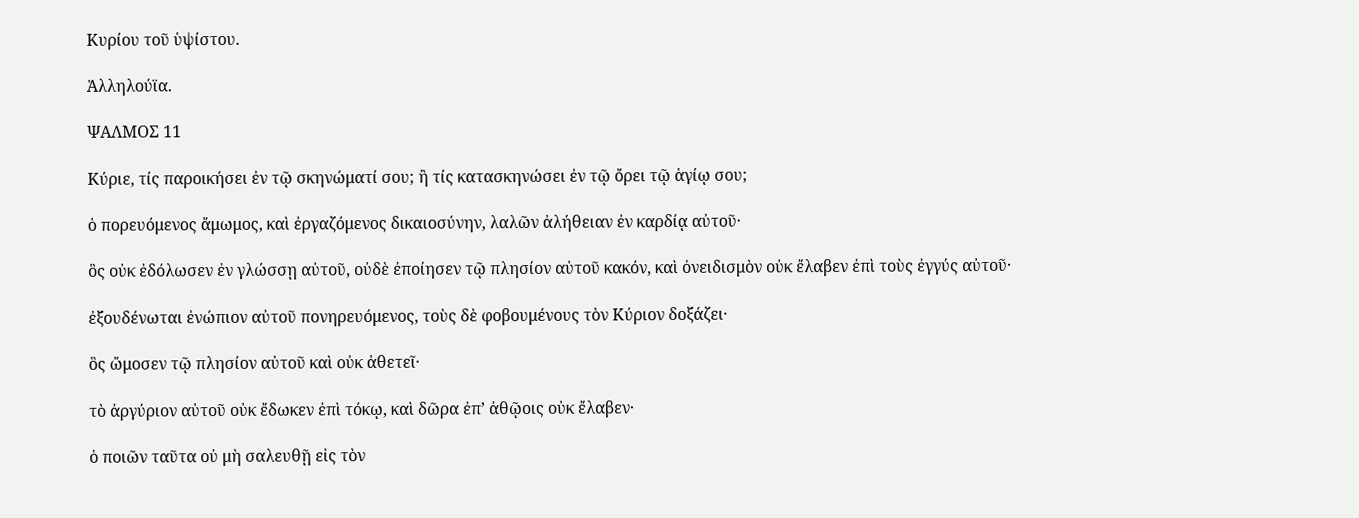Κυρίου τοῦ ὑψίστου.

Ἀλληλούϊα.

ΨΑΛΜΟΣ 11

Κύριε, τίς παροικήσει ἐν τῷ σκηνώματί σου; ἢ τίς κατασκηνώσει ἐν τῷ ὄρει τῷ ἁγίῳ σου;

ὁ πορευόμενος ἄμωμος, καὶ ἐργαζόμενος δικαιοσύνην, λαλῶν ἀλήθειαν ἐν καρδίᾳ αὐτοῦ·

ὃς οὐκ ἐδόλωσεν ἐν γλώσσῃ αὐτοῦ, οὐδὲ ἐποίησεν τῷ πλησίον αὐτοῦ κακόν, καὶ ὀνειδισμὸν οὐκ ἔλαβεν ἐπὶ τοὺς ἐγγύς αὐτοῦ·

ἐξουδένωται ἐνώπιον αὐτοῦ πονηρευόμενος, τοὺς δὲ φοβουμένους τὸν Κύριον δοξάζει·

ὃς ὤμοσεν τῷ πλησίον αὐτοῦ καὶ οὐκ ἀθετεῖ·

τὸ ἀργύριον αὐτοῦ οὐκ ἔδωκεν ἐπὶ τόκῳ, καὶ δῶρα ἐπ’ ἀθῷοις οὐκ ἔλαβεν·

ὁ ποιῶν ταῦτα οὐ μὴ σαλευθῇ εἰς τὸν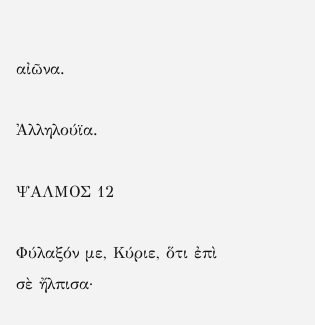αἰῶνα.

Ἀλληλούϊα.

ΨΑΛΜΟΣ 12

Φύλαξόν με, Κύριε, ὅτι ἐπὶ σὲ ἤλπισα·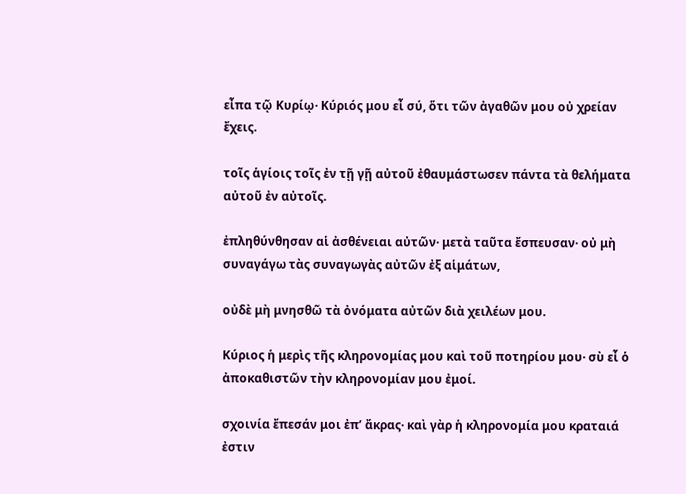εἶπα τῷ Κυρίῳ· Κύριός μου εἶ σύ, ὅτι τῶν ἀγαθῶν μου οὐ χρείαν ἔχεις.

τοῖς ἁγίοις τοῖς ἐν τῇ γῇ αὐτοῦ ἐθαυμάστωσεν πάντα τὰ θελήματα αὐτοῦ ἐν αὐτοῖς.

ἐπληθύνθησαν αἱ ἀσθένειαι αὐτῶν· μετὰ ταῦτα ἔσπευσαν· οὐ μὴ συναγάγω τὰς συναγωγὰς αὐτῶν ἐξ αἱμάτων,

οὐδὲ μὴ μνησθῶ τὰ ὀνόματα αὐτῶν διὰ χειλέων μου.

Κύριος ἡ μερὶς τῆς κληρονομίας μου καὶ τοῦ ποτηρίου μου· σὺ εἶ ὁ ἀποκαθιστῶν τὴν κληρονομίαν μου ἐμοί.

σχοινία ἔπεσάν μοι ἐπ’ ἄκρας· καὶ γὰρ ἡ κληρονομία μου κραταιά ἐστιν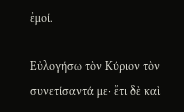ἐμοί.

Εὐλογήσω τὸν Κύριον τὸν συνετίσαντά με· ἔτι δὲ καὶ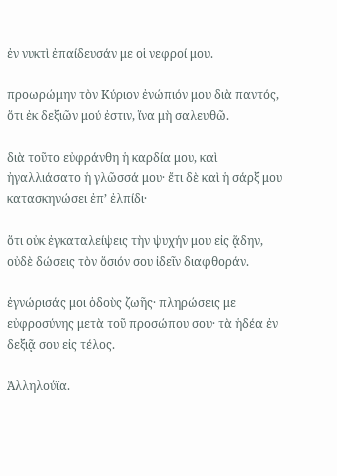ἐν νυκτὶ ἐπαίδευσάν με οἱ νεφροί μου.

προωρώμην τὸν Κύριον ἐνώπιόν μου διὰ παντός, ὅτι ἐκ δεξιῶν μού ἐστιν, ἵνα μὴ σαλευθῶ.

διὰ τοῦτο εὐφράνθη ἡ καρδία μου, καὶ ἠγαλλιάσατο ἡ γλῶσσά μου· ἔτι δὲ καὶ ἡ σάρξ μου κατασκηνώσει ἐπ’ ἐλπίδι·

ὅτι οὐκ ἐγκαταλείψεις τὴν ψυχήν μου εἰς ᾅδην, οὐδὲ δώσεις τὸν ὅσιόν σου ἰδεῖν διαφθοράν.

ἐγνώρισάς μοι ὁδοὺς ζωῆς· πληρώσεις με εὐφροσύνης μετὰ τοῦ προσώπου σου· τὰ ἡδέα ἐν δεξιᾷ σου εἰς τέλος.

Ἀλληλούϊα.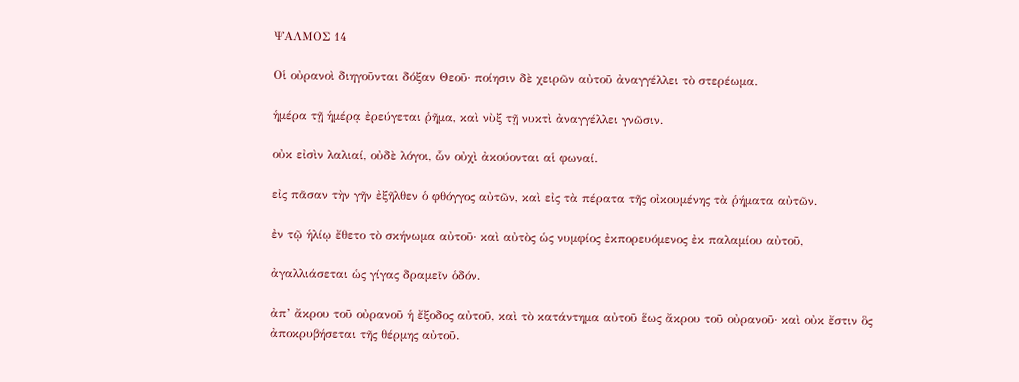ΨΑΛΜΟΣ 14

Οἱ οὐρανοὶ διηγοῦνται δόξαν Θεοῦ· ποίησιν δὲ χειρῶν αὐτοῦ ἀναγγέλλει τὸ στερέωμα.

ἡμέρα τῇ ἡμέρᾳ ἐρεύγεται ῥῆμα, καὶ νὺξ τῇ νυκτὶ ἀναγγέλλει γνῶσιν.

οὐκ εἰσὶν λαλιαί, οὐδὲ λόγοι, ὧν οὐχὶ ἀκούονται αἱ φωναί.

εἰς πᾶσαν τὴν γῆν ἐξῆλθεν ὁ φθόγγος αὐτῶν, καὶ εἰς τὰ πέρατα τῆς οἰκουμένης τὰ ῥήματα αὐτῶν.

ἐν τῷ ἡλίῳ ἔθετο τὸ σκήνωμα αὐτοῦ· καὶ αὐτὸς ὡς νυμφίος ἐκπορευόμενος ἐκ παλαμίου αὐτοῦ,

ἀγαλλιάσεται ὡς γίγας δραμεῖν ὁδόν.

ἀπ’ ἄκρου τοῦ οὐρανοῦ ἡ ἔξοδος αὐτοῦ, καὶ τὸ κατάντημα αὐτοῦ ἕως ἄκρου τοῦ οὐρανοῦ· καὶ οὐκ ἔστιν ὃς ἀποκρυβήσεται τῆς θέρμης αὐτοῦ.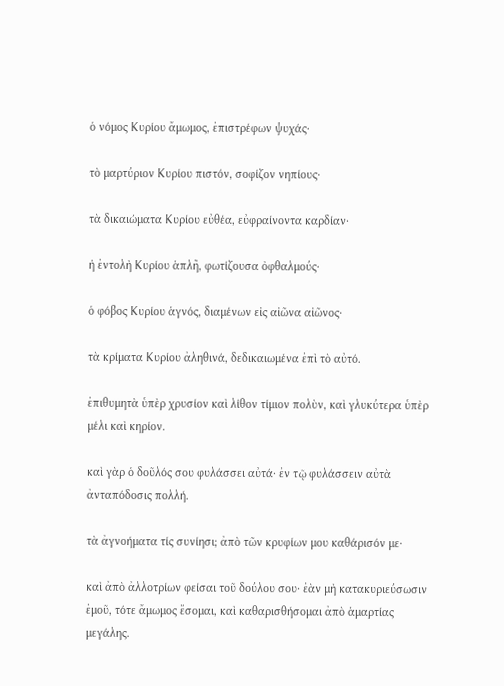ὁ νόμος Κυρίου ἄμωμος, ἐπιστρέφων ψυχάς·

τὸ μαρτύριον Κυρίου πιστόν, σοφίζον νηπίους·

τὰ δικαιώματα Κυρίου εὐθέα, εὐφραίνοντα καρδίαν·

ἡ ἐντολὴ Κυρίου ἁπλῆ, φωτίζουσα ὀφθαλμούς·

ὁ φόβος Κυρίου ἁγνός, διαμένων εἰς αἰῶνα αἰῶνος·

τὰ κρίματα Κυρίου ἀληθινά, δεδικαιωμένα ἐπὶ τὸ αὐτό.

ἐπιθυμητὰ ὑπὲρ χρυσίον καὶ λίθον τίμιον πολὺν, καὶ γλυκύτερα ὑπὲρ μέλι καὶ κηρίον.

καὶ γὰρ ὁ δοῦλός σου φυλάσσει αὐτά· ἐν τῷ φυλάσσειν αὐτὰ ἀνταπόδοσις πολλή.

τὰ ἀγνοήματα τίς συνίησι; ἀπὸ τῶν κρυφίων μου καθάρισόν με·

καὶ ἀπὸ ἀλλοτρίων φείσαι τοῦ δούλου σου· ἐὰν μὴ κατακυριεύσωσιν ἐμοῦ, τότε ἄμωμος ἔσομαι, καὶ καθαρισθήσομαι ἀπὸ ἁμαρτίας μεγάλης.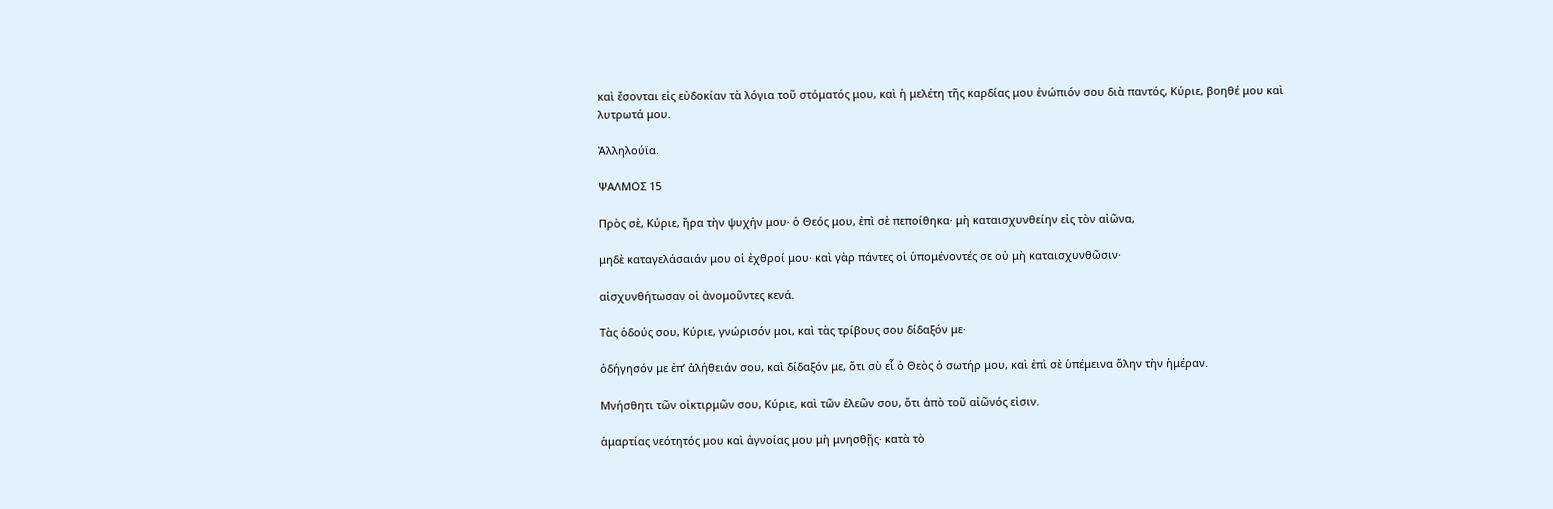καὶ ἔσονται εἰς εὐδοκίαν τὰ λόγια τοῦ στόματός μου, καὶ ἡ μελέτη τῆς καρδίας μου ἐνώπιόν σου διὰ παντός, Κύριε, βοηθέ μου καὶ λυτρωτά μου.

Ἀλληλούϊα.

ΨΑΛΜΟΣ 15

Πρὸς σὲ, Κύριε, ἤρα τὴν ψυχήν μου· ὁ Θεός μου, ἐπὶ σὲ πεποίθηκα· μὴ καταισχυνθείην εἰς τὸν αἰῶνα,

μηδὲ καταγελάσαιάν μου οἱ ἐχθροί μου· καὶ γὰρ πάντες οἱ ὑπομένοντές σε οὐ μὴ καταισχυνθῶσιν·

αἰσχυνθήτωσαν οἱ ἀνομοῦντες κενά.

Τὰς ὁδούς σου, Κύριε, γνώρισόν μοι, καὶ τὰς τρίβους σου δίδαξόν με·

ὁδήγησόν με ἐπ’ ἀλήθειάν σου, καὶ δίδαξόν με, ὅτι σὺ εἶ ὁ Θεὸς ὁ σωτήρ μου, καὶ ἐπὶ σὲ ὑπέμεινα ὅλην τὴν ἡμέραν.

Μνήσθητι τῶν οἰκτιρμῶν σου, Κύριε, καὶ τῶν ἐλεῶν σου, ὅτι ἀπὸ τοῦ αἰῶνός εἰσιν.

ἁμαρτίας νεότητός μου καὶ ἀγνοίας μου μὴ μνησθῇς· κατὰ τὸ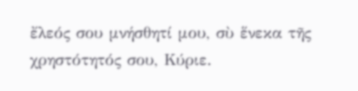ἔλεός σου μνήσθητί μου, σὺ ἕνεκα τῆς χρηστότητός σου, Κύριε.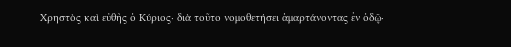Χρηστὸς καὶ εὐθὴς ὁ Κύριος· διὰ τοῦτο νομοθετήσει ἁμαρτάνοντας ἐν ὁδῷ·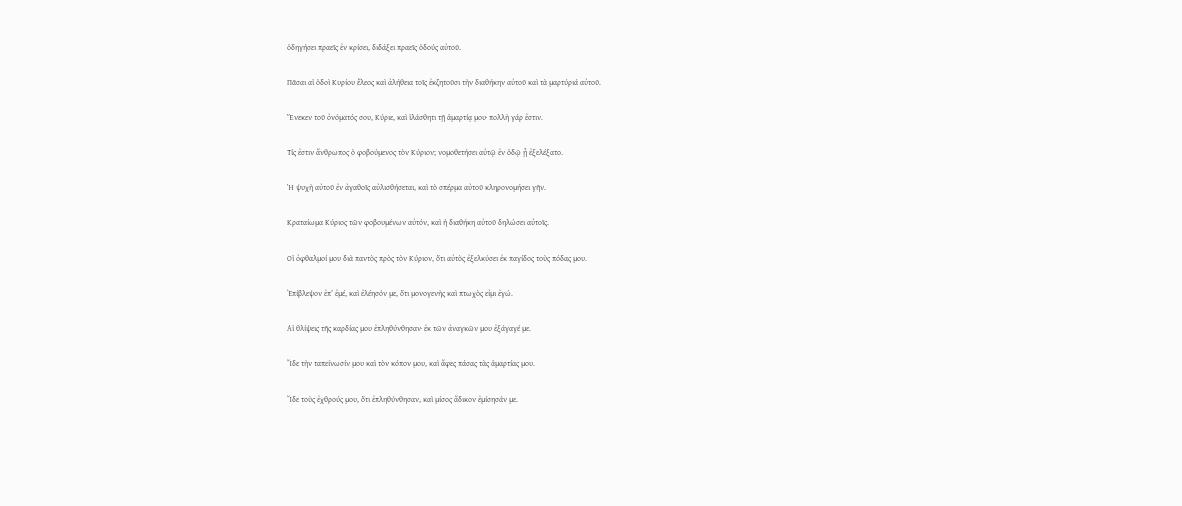ὁδηγήσει πραεῖς ἐν κρίσει, διδάξει πραεῖς ὁδούς αὐτοῦ.

Πᾶσαι αἱ ὁδοὶ Κυρίου ἔλεος καὶ ἀλήθεια τοῖς ἐκζητοῦσι τὴν διαθήκην αὐτοῦ καὶ τὰ μαρτύριά αὐτοῦ.

Ἕνεκεν τοῦ ὀνόματός σου, Κύριε, καὶ ἱλάσθητι τῇ ἁμαρτίᾳ μου· πολλὴ γάρ ἐστιν.

Τίς ἐστιν ἄνθρωπος ὁ φοβούμενος τὸν Κύριον; νομοθετήσει αὐτῷ ἐν ὁδῷ ᾗ ἐξελέξατο.

Ἡ ψυχὴ αὐτοῦ ἐν ἀγαθοῖς αὐλισθήσεται, καὶ τὸ σπέρμα αὐτοῦ κληρονομήσει γῆν.

Κραταίωμα Κύριος τῶν φοβουμένων αὐτόν, καὶ ἡ διαθήκη αὐτοῦ δηλώσει αὐτοῖς.

Οἱ ὀφθαλμοί μου διὰ παντὸς πρὸς τὸν Κύριον, ὅτι αὐτὸς ἐξελκύσει ἐκ παγίδος τοὺς πόδας μου.

Ἐπίβλεψον ἐπ’ ἐμέ, καὶ ἐλέησόν με, ὅτι μονογενὴς καὶ πτωχὸς εἰμι ἐγώ.

Αἱ θλίψεις τῆς καρδίας μου ἐπληθύνθησαν· ἐκ τῶν ἀναγκῶν μου ἐξάγαγέ με.

Ἴδε τὴν ταπείνωσίν μου καὶ τὸν κόπον μου, καὶ ἄφες πάσας τὰς ἁμαρτίας μου.

Ἴδε τοὺς ἐχθρούς μου, ὅτι ἐπληθύνθησαν, καὶ μίσος ἄδικον ἐμίσησάν με.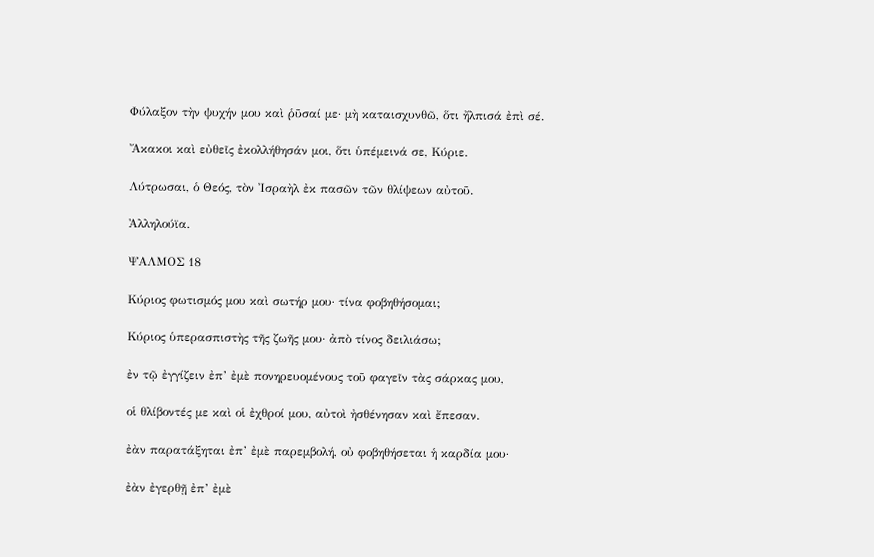Φύλαξον τὴν ψυχήν μου καὶ ῥῦσαί με· μὴ καταισχυνθῶ, ὅτι ἤλπισά ἐπὶ σέ.

Ἄκακοι καὶ εὐθεῖς ἐκολλήθησάν μοι, ὅτι ὑπέμεινά σε, Κύριε.

Λύτρωσαι, ὁ Θεός, τὸν Ἰσραὴλ ἐκ πασῶν τῶν θλίψεων αὐτοῦ.

Ἀλληλούϊα.

ΨΑΛΜΟΣ 18

Κύριος φωτισμός μου καὶ σωτήρ μου· τίνα φοβηθήσομαι;

Κύριος ὑπερασπιστὴς τῆς ζωῆς μου· ἀπὸ τίνος δειλιάσω;

ἐν τῷ ἐγγίζειν ἐπ’ ἐμὲ πονηρευομένους τοῦ φαγεῖν τὰς σάρκας μου,

οἱ θλίβοντές με καὶ οἱ ἐχθροί μου, αὐτοὶ ἠσθένησαν καὶ ἔπεσαν.

ἐὰν παρατάξηται ἐπ’ ἐμὲ παρεμβολή, οὐ φοβηθήσεται ἡ καρδία μου·

ἐὰν ἐγερθῇ ἐπ’ ἐμὲ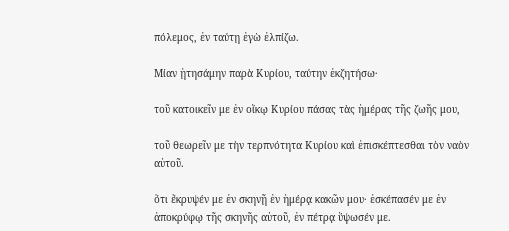πόλεμος, ἐν ταύτῃ ἐγὼ ἐλπίζω.

Μίαν ᾐτησάμην παρὰ Κυρίου, ταύτην ἐκζητήσω·

τοῦ κατοικεῖν με ἐν οἴκῳ Κυρίου πάσας τὰς ἡμέρας τῆς ζωῆς μου,

τοῦ θεωρεῖν με τὴν τερπνότητα Κυρίου καὶ ἐπισκέπτεσθαι τὸν ναὸν αὐτοῦ.

ὅτι ἔκρυψέν με ἐν σκηνῇ ἐν ἡμέρᾳ κακῶν μου· ἐσκέπασέν με ἐν ἀποκρύφῳ τῆς σκηνῆς αὐτοῦ, ἐν πέτρᾳ ὕψωσέν με.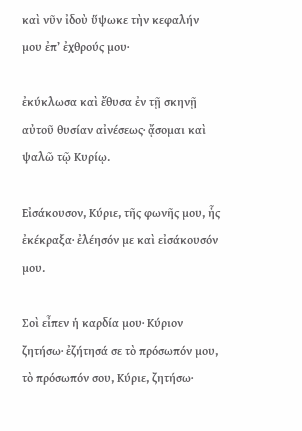καὶ νῦν ἰδοὺ ὕψωκε τὴν κεφαλήν μου ἐπ’ ἐχθρούς μου·

ἐκύκλωσα καὶ ἔθυσα ἐν τῇ σκηνῇ αὐτοῦ θυσίαν αἰνέσεως· ᾄσομαι καὶ ψαλῶ τῷ Κυρίῳ.

Εἰσάκουσον, Κύριε, τῆς φωνῆς μου, ἧς ἐκέκραξα· ἐλέησόν με καὶ εἰσάκουσόν μου.

Σοὶ εἶπεν ἡ καρδία μου· Κύριον ζητήσω· ἐζήτησά σε τὸ πρόσωπόν μου, τὸ πρόσωπόν σου, Κύριε, ζητήσω·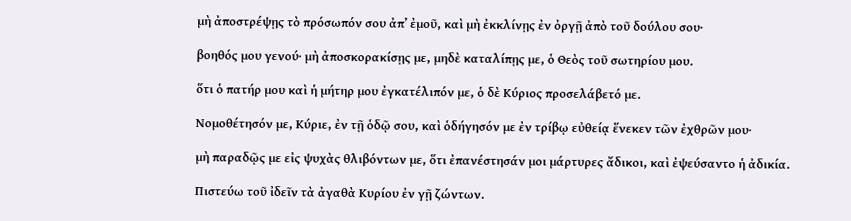μὴ ἀποστρέψῃς τὸ πρόσωπόν σου ἀπ’ ἐμοῦ, καὶ μὴ ἐκκλίνῃς ἐν ὀργῇ ἀπὸ τοῦ δούλου σου·

βοηθός μου γενού· μὴ ἀποσκορακίσῃς με, μηδὲ καταλίπῃς με, ὁ Θεὸς τοῦ σωτηρίου μου.

ὅτι ὁ πατήρ μου καὶ ἡ μήτηρ μου ἐγκατέλιπόν με, ὁ δὲ Κύριος προσελάβετό με.

Νομοθέτησόν με, Κύριε, ἐν τῇ ὁδῷ σου, καὶ ὁδήγησόν με ἐν τρίβῳ εὐθείᾳ ἕνεκεν τῶν ἐχθρῶν μου·

μὴ παραδῷς με εἰς ψυχὰς θλιβόντων με, ὅτι ἐπανέστησάν μοι μάρτυρες ἄδικοι, καὶ ἐψεύσαντο ἡ ἀδικία.

Πιστεύω τοῦ ἰδεῖν τὰ ἀγαθὰ Κυρίου ἐν γῇ ζώντων.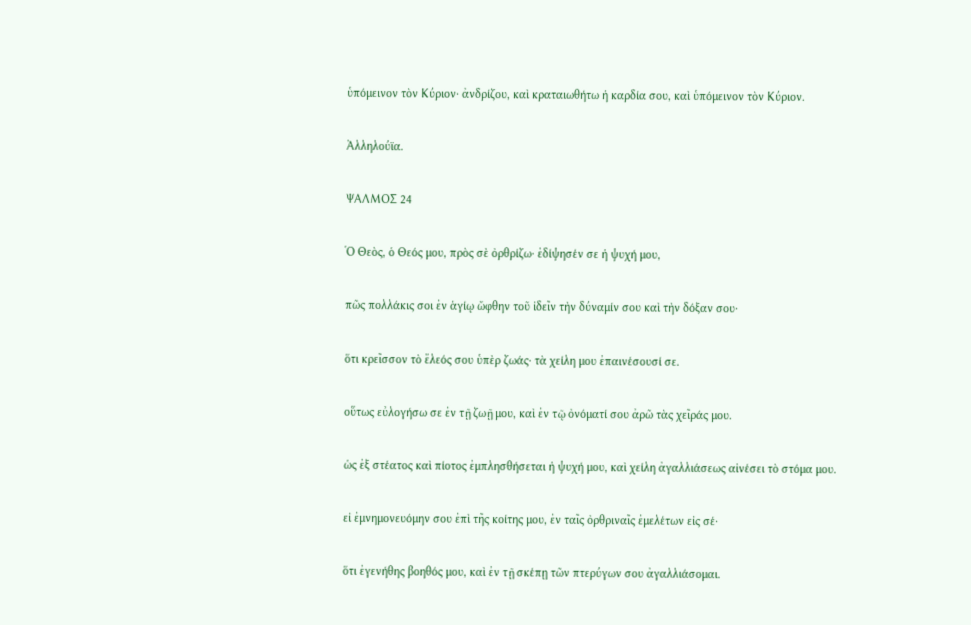ὑπόμεινον τὸν Κύριον· ἀνδρίζου, καὶ κραταιωθήτω ἡ καρδία σου, καὶ ὑπόμεινον τὸν Κύριον.

Ἀλληλούϊα.

ΨΑΛΜΟΣ 24

Ὁ Θεὸς, ὁ Θεός μου, πρὸς σὲ ὀρθρίζω· ἐδίψησέν σε ἡ ψυχή μου,

πῶς πολλάκις σοι ἐν ἁγίῳ ὤφθην τοῦ ἰδεῖν τὴν δύναμίν σου καὶ τὴν δόξαν σου·

ὅτι κρεῖσσον τὸ ἔλεός σου ὑπὲρ ζωάς· τὰ χείλη μου ἐπαινέσουσί σε.

οὕτως εὐλογήσω σε ἐν τῇ ζωῇ μου, καὶ ἐν τῷ ὀνόματί σου ἀρῶ τὰς χεῖράς μου.

ὡς ἐξ στέατος καὶ πίοτος ἐμπλησθήσεται ἡ ψυχή μου, καὶ χείλη ἀγαλλιάσεως αἰνέσει τὸ στόμα μου.

εἰ ἐμνημονευόμην σου ἐπὶ τῆς κοίτης μου, ἐν ταῖς ὀρθριναῖς ἐμελέτων εἰς σέ·

ὅτι ἐγενήθης βοηθός μου, καὶ ἐν τῇ σκέπῃ τῶν πτερύγων σου ἀγαλλιάσομαι.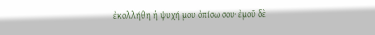ἐκολλήθη ἡ ψυχή μου ὀπίσω σου· ἐμοῦ δὲ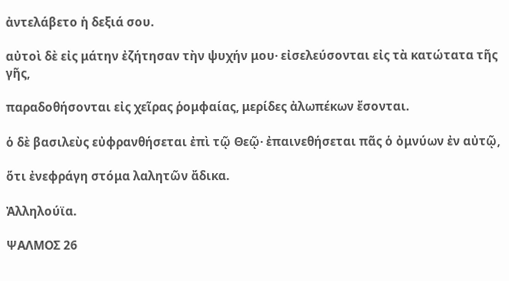ἀντελάβετο ἡ δεξιά σου.

αὐτοὶ δὲ εἰς μάτην ἐζήτησαν τὴν ψυχήν μου· εἰσελεύσονται εἰς τὰ κατώτατα τῆς γῆς,

παραδοθήσονται εἰς χεῖρας ῥομφαίας, μερίδες ἀλωπέκων ἔσονται.

ὁ δὲ βασιλεὺς εὐφρανθήσεται ἐπὶ τῷ Θεῷ· ἐπαινεθήσεται πᾶς ὁ ὀμνύων ἐν αὐτῷ,

ὅτι ἐνεφράγη στόμα λαλητῶν ἄδικα.

Ἀλληλούϊα.

ΨΑΛΜΟΣ 26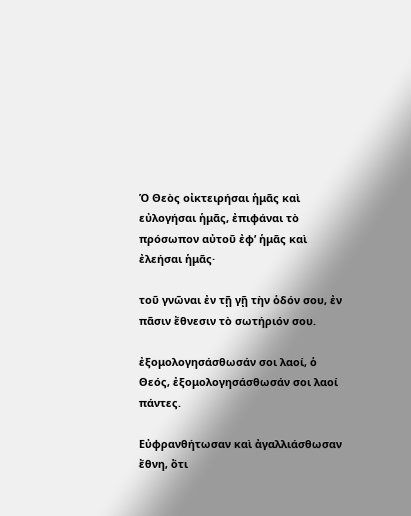Ὁ Θεὸς οἰκτειρήσαι ἡμᾶς καὶ εὐλογήσαι ἡμᾶς, ἐπιφάναι τὸ πρόσωπον αὐτοῦ ἐφ’ ἡμᾶς καὶ ἐλεήσαι ἡμᾶς·

τοῦ γνῶναι ἐν τῇ γῇ τὴν ὁδόν σου, ἐν πᾶσιν ἔθνεσιν τὸ σωτήριόν σου.

ἐξομολογησάσθωσάν σοι λαοί, ὁ Θεός, ἐξομολογησάσθωσάν σοι λαοί πάντες.

Εὐφρανθήτωσαν καὶ ἀγαλλιάσθωσαν ἔθνη, ὅτι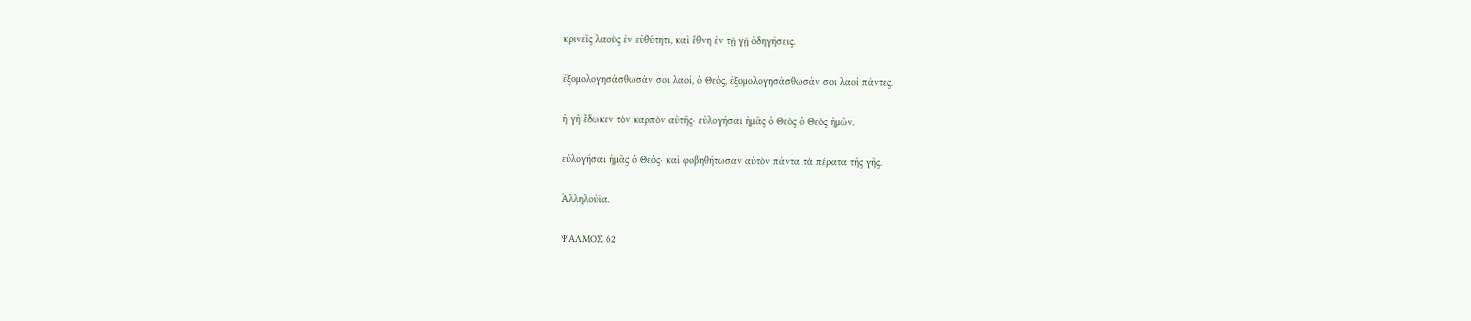κρινεῖς λαοὺς ἐν εὐθύτητι, καὶ ἔθνη ἐν τῇ γῇ ὁδηγήσεις.

ἐξομολογησάσθωσάν σοι λαοί, ὁ Θεός, ἐξομολογησάσθωσάν σοι λαοί πάντες.

ἡ γῆ ἔδωκεν τὸν καρπὸν αὐτῆς· εὐλογήσαι ἡμᾶς ὁ Θεὸς ὁ Θεὸς ἡμῶν.

εὐλογήσαι ἡμᾶς ὁ Θεός· καὶ φοβηθήτωσαν αὐτὸν πάντα τὰ πέρατα τῆς γῆς.

Ἀλληλούϊα.

ΨΑΛΜΟΣ 62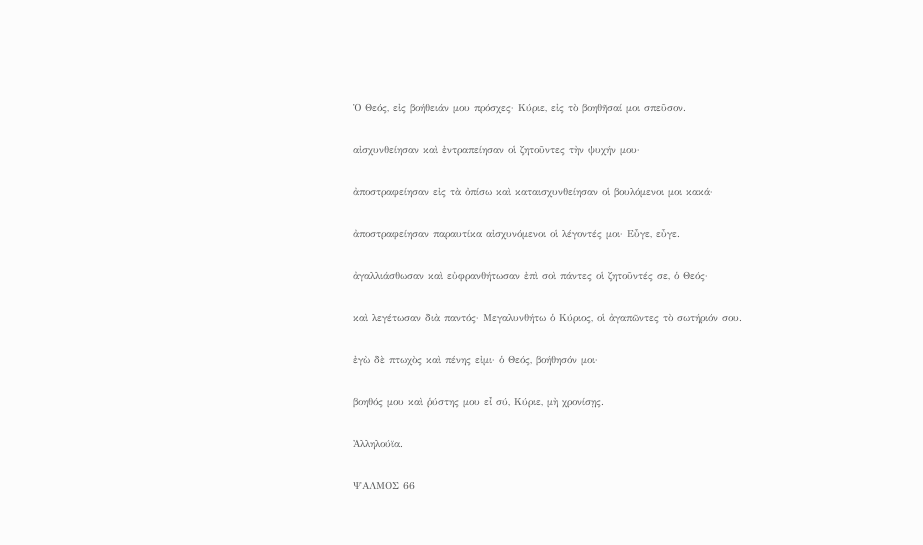Ὁ Θεός, εἰς βοήθειάν μου πρόσχες· Κύριε, εἰς τὸ βοηθῆσαί μοι σπεῦσον.

αἰσχυνθείησαν καὶ ἐντραπείησαν οἱ ζητοῦντες τὴν ψυχήν μου·

ἀποστραφείησαν εἰς τὰ ὀπίσω καὶ καταισχυνθείησαν οἱ βουλόμενοι μοι κακά·

ἀποστραφείησαν παραυτίκα αἰσχυνόμενοι οἱ λέγοντές μοι· Εὖγε, εὖγε.

ἀγαλλιάσθωσαν καὶ εὐφρανθήτωσαν ἐπὶ σοὶ πάντες οἱ ζητοῦντές σε, ὁ Θεός·

καὶ λεγέτωσαν διὰ παντός· Μεγαλυνθήτω ὁ Κύριος, οἱ ἀγαπῶντες τὸ σωτήριόν σου.

ἐγὼ δὲ πτωχὸς καὶ πένης εἰμι· ὁ Θεός, βοήθησόν μοι·

βοηθός μου καὶ ῥύστης μου εἶ σύ, Κύριε, μὴ χρονίσῃς.

Ἀλληλούϊα.

ΨΑΛΜΟΣ 66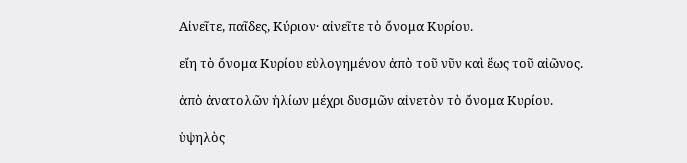Αἰνεῖτε, παῖδες, Κύριον· αἰνεῖτε τὸ ὄνομα Κυρίου.

εἴη τὸ ὄνομα Κυρίου εὐλογημένον ἀπὸ τοῦ νῦν καὶ ἕως τοῦ αἰῶνος.

ἀπὸ ἀνατολῶν ἡλίων μέχρι δυσμῶν αἰνετὸν τὸ ὄνομα Κυρίου.

ὑψηλὸς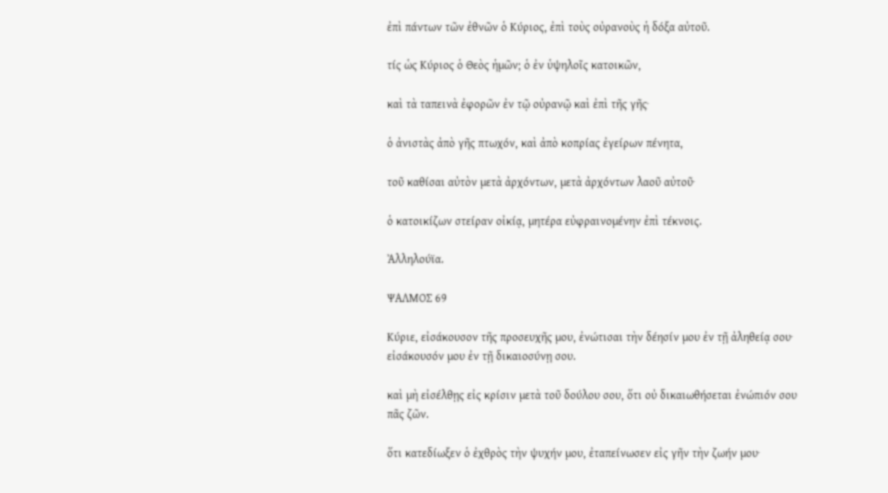ἐπὶ πάντων τῶν ἐθνῶν ὁ Κύριος, ἐπὶ τοὺς οὐρανοὺς ἡ δόξα αὐτοῦ.

τίς ὡς Κύριος ὁ Θεὸς ἡμῶν; ὁ ἐν ὑψηλοῖς κατοικῶν,

καὶ τὰ ταπεινὰ ἐφορῶν ἐν τῷ οὐρανῷ καὶ ἐπὶ τῆς γῆς·

ὁ ἀνιστὰς ἀπὸ γῆς πτωχόν, καὶ ἀπὸ κοπρίας ἐγείρων πένητα,

τοῦ καθίσαι αὐτὸν μετὰ ἀρχόντων, μετὰ ἀρχόντων λαοῦ αὐτοῦ·

ὁ κατοικίζων στείραν οἰκίᾳ, μητέρα εὐφραινομένην ἐπὶ τέκνοις.

Ἀλληλούϊα.

ΨΑΛΜΟΣ 69

Κύριε, εἰσάκουσον τῆς προσευχῆς μου, ἐνώτισαι τὴν δέησίν μου ἐν τῇ ἀληθείᾳ σου· εἰσάκουσόν μου ἐν τῇ δικαιοσύνῃ σου.

καὶ μὴ εἰσέλθῃς εἰς κρίσιν μετὰ τοῦ δούλου σου, ὅτι οὐ δικαιωθήσεται ἐνώπιόν σου πᾶς ζῶν.

ὅτι κατεδίωξεν ὁ ἐχθρὸς τὴν ψυχήν μου, ἐταπείνωσεν εἰς γῆν τὴν ζωήν μου·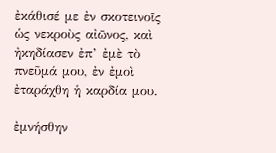ἐκάθισέ με ἐν σκοτεινοῖς ὡς νεκροὺς αἰῶνος, καὶ ἠκηδίασεν ἐπ’ ἐμὲ τὸ πνεῦμά μου, ἐν ἐμοὶ ἐταράχθη ἡ καρδία μου.

ἐμνήσθην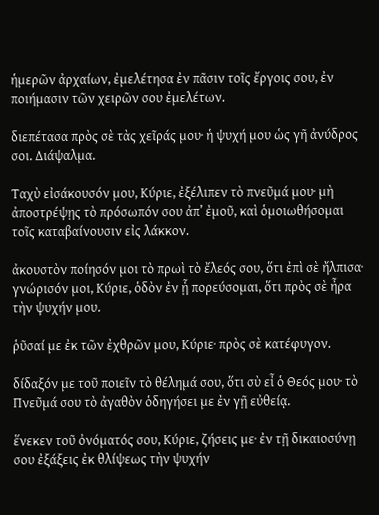ἡμερῶν ἀρχαίων, ἐμελέτησα ἐν πᾶσιν τοῖς ἔργοις σου, ἐν ποιήμασιν τῶν χειρῶν σου ἐμελέτων.

διεπέτασα πρὸς σὲ τὰς χεῖράς μου· ἡ ψυχή μου ὡς γῆ ἀνύδρος σοι. Διάψαλμα.

Ταχὺ εἰσάκουσόν μου, Κύριε, ἐξέλιπεν τὸ πνεῦμά μου· μὴ ἀποστρέψῃς τὸ πρόσωπόν σου ἀπ’ ἐμοῦ, καὶ ὁμοιωθήσομαι τοῖς καταβαίνουσιν εἰς λάκκον.

ἀκουστὸν ποίησόν μοι τὸ πρωὶ τὸ ἔλεός σου, ὅτι ἐπὶ σὲ ἤλπισα· γνώρισόν μοι, Κύριε, ὁδὸν ἐν ᾗ πορεύσομαι, ὅτι πρὸς σὲ ἦρα τὴν ψυχήν μου.

ῥῦσαί με ἐκ τῶν ἐχθρῶν μου, Κύριε· πρὸς σὲ κατέφυγον.

δίδαξόν με τοῦ ποιεῖν τὸ θέλημά σου, ὅτι σὺ εἶ ὁ Θεός μου· τὸ Πνεῦμά σου τὸ ἀγαθὸν ὁδηγήσει με ἐν γῇ εὐθείᾳ.

ἕνεκεν τοῦ ὀνόματός σου, Κύριε, ζήσεις με· ἐν τῇ δικαιοσύνῃ σου ἐξάξεις ἐκ θλίψεως τὴν ψυχήν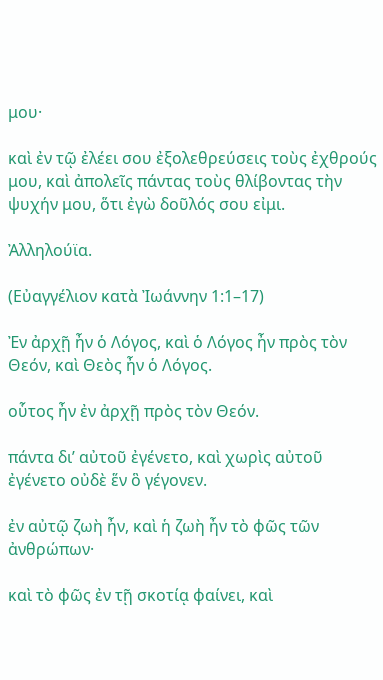μου·

καὶ ἐν τῷ ἐλέει σου ἐξολεθρεύσεις τοὺς ἐχθρούς μου, καὶ ἀπολεῖς πάντας τοὺς θλίβοντας τὴν ψυχήν μου, ὅτι ἐγὼ δοῦλός σου εἰμι.

Ἀλληλούϊα.

(Εὐαγγέλιον κατὰ Ἰωάννην 1:1–17)

Ἐν ἀρχῇ ἦν ὁ Λόγος, καὶ ὁ Λόγος ἦν πρὸς τὸν Θεόν, καὶ Θεὸς ἦν ὁ Λόγος.

οὗτος ἦν ἐν ἀρχῇ πρὸς τὸν Θεόν.

πάντα δι’ αὐτοῦ ἐγένετο, καὶ χωρὶς αὐτοῦ ἐγένετο οὐδὲ ἕν ὃ γέγονεν.

ἐν αὐτῷ ζωὴ ἦν, καὶ ἡ ζωὴ ἦν τὸ φῶς τῶν ἀνθρώπων·

καὶ τὸ φῶς ἐν τῇ σκοτίᾳ φαίνει, καὶ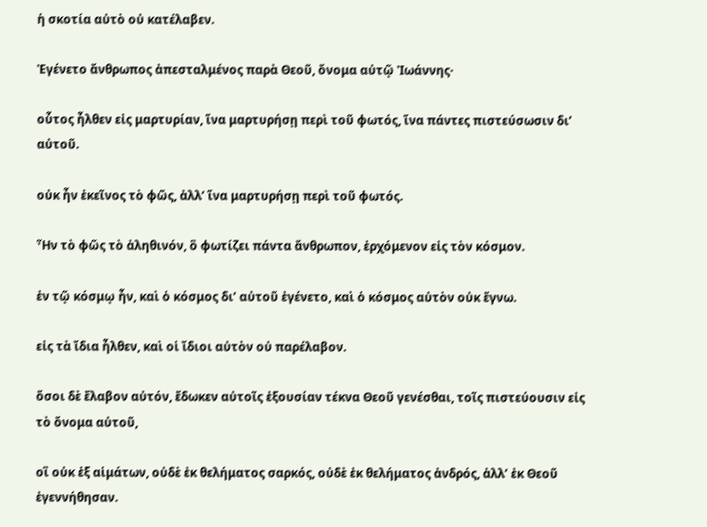ἡ σκοτία αὐτὸ οὐ κατέλαβεν.

Ἐγένετο ἄνθρωπος ἀπεσταλμένος παρὰ Θεοῦ, ὄνομα αὐτῷ Ἰωάννης·

οὗτος ἦλθεν εἰς μαρτυρίαν, ἵνα μαρτυρήσῃ περὶ τοῦ φωτός, ἵνα πάντες πιστεύσωσιν δι’ αὐτοῦ.

οὐκ ἦν ἐκεῖνος τὸ φῶς, ἀλλ’ ἵνα μαρτυρήσῃ περὶ τοῦ φωτός.

Ἦν τὸ φῶς τὸ ἀληθινόν, ὃ φωτίζει πάντα ἄνθρωπον, ἐρχόμενον εἰς τὸν κόσμον.

ἐν τῷ κόσμῳ ἦν, καὶ ὁ κόσμος δι’ αὐτοῦ ἐγένετο, καὶ ὁ κόσμος αὐτὸν οὐκ ἔγνω.

εἰς τὰ ἴδια ἦλθεν, καὶ οἱ ἴδιοι αὐτὸν οὐ παρέλαβον.

ὅσοι δὲ ἔλαβον αὐτόν, ἔδωκεν αὐτοῖς ἐξουσίαν τέκνα Θεοῦ γενέσθαι, τοῖς πιστεύουσιν εἰς τὸ ὄνομα αὐτοῦ,

οἳ οὐκ ἐξ αἱμάτων, οὐδὲ ἐκ θελήματος σαρκός, οὐδὲ ἐκ θελήματος ἀνδρός, ἀλλ’ ἐκ Θεοῦ ἐγεννήθησαν.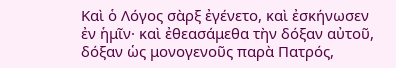Καὶ ὁ Λόγος σὰρξ ἐγένετο, καὶ ἐσκήνωσεν ἐν ἡμῖν· καὶ ἐθεασάμεθα τὴν δόξαν αὐτοῦ, δόξαν ὡς μονογενοῦς παρὰ Πατρός,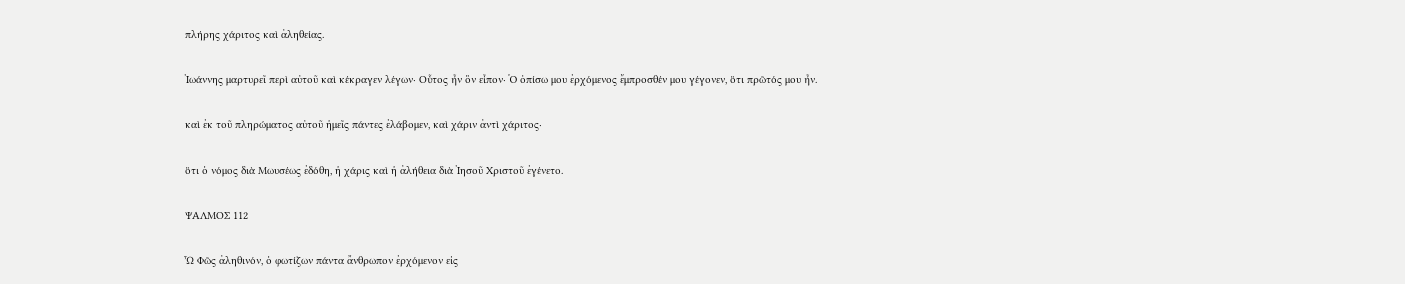πλήρης χάριτος καὶ ἀληθείας.

Ἰωάννης μαρτυρεῖ περὶ αὐτοῦ καὶ κέκραγεν λέγων· Οὗτος ἦν ὃν εἶπον· Ὁ ὀπίσω μου ἐρχόμενος ἔμπροσθέν μου γέγονεν, ὅτι πρῶτός μου ἦν.

καὶ ἐκ τοῦ πληρώματος αὐτοῦ ἡμεῖς πάντες ἐλάβομεν, καὶ χάριν ἀντὶ χάριτος·

ὅτι ὁ νόμος διὰ Μωυσέως ἐδόθη, ἡ χάρις καὶ ἡ ἀλήθεια διὰ Ἰησοῦ Χριστοῦ ἐγένετο.

ΨΑΛΜΟΣ 112

Ὦ Φῶς ἀληθινόν, ὁ φωτίζων πάντα ἄνθρωπον ἐρχόμενον εἰς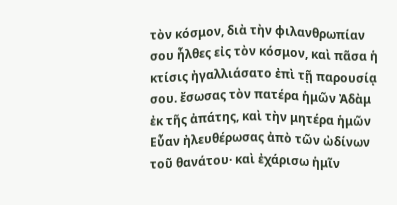τὸν κόσμον, διὰ τὴν φιλανθρωπίαν σου ἦλθες εἰς τὸν κόσμον, καὶ πᾶσα ἡ κτίσις ἠγαλλιάσατο ἐπὶ τῇ παρουσίᾳ σου. ἔσωσας τὸν πατέρα ἡμῶν Ἀδὰμ ἐκ τῆς ἀπάτης, καὶ τὴν μητέρα ἡμῶν Εὖαν ἠλευθέρωσας ἀπὸ τῶν ὠδίνων τοῦ θανάτου· καὶ ἐχάρισω ἡμῖν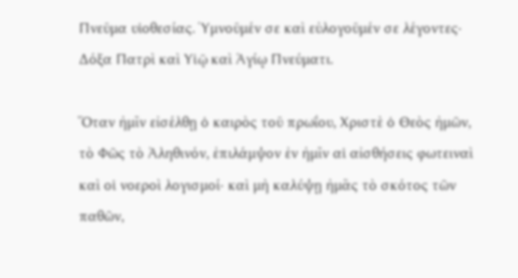Πνεῦμα υἱοθεσίας. Ὑμνοῦμέν σε καὶ εὐλογοῦμέν σε λέγοντες· Δόξα Πατρὶ καὶ Υἱῷ καὶ Ἁγίῳ Πνεύματι.

Ὅταν ἡμῖν εἰσέλθῃ ὁ καιρὸς τοῦ πρωΐου, Χριστὲ ὁ Θεὸς ἡμῶν, τὸ Φῶς τὸ Ἀληθινόν, ἐπιλάμψον ἐν ἡμῖν αἱ αἰσθήσεις φωτειναὶ καὶ οἱ νοεροὶ λογισμοί· καὶ μὴ καλύψῃ ἡμᾶς τὸ σκότος τῶν παθῶν,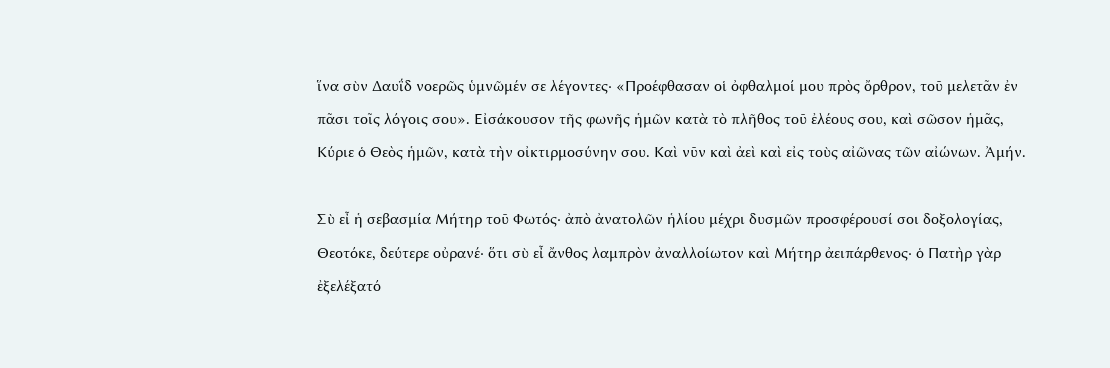ἵνα σὺν Δαυΐδ νοερῶς ὑμνῶμέν σε λέγοντες· «Προέφθασαν οἱ ὀφθαλμοί μου πρὸς ὄρθρον, τοῦ μελετᾶν ἐν πᾶσι τοῖς λόγοις σου». Εἰσάκουσον τῆς φωνῆς ἡμῶν κατὰ τὸ πλῆθος τοῦ ἐλέους σου, καὶ σῶσον ἡμᾶς, Κύριε ὁ Θεὸς ἡμῶν, κατὰ τὴν οἰκτιρμοσύνην σου. Καὶ νῦν καὶ ἀεὶ καὶ εἰς τοὺς αἰῶνας τῶν αἰώνων. Ἀμήν.

Σὺ εἶ ἡ σεβασμία Μήτηρ τοῦ Φωτός· ἀπὸ ἀνατολῶν ἡλίου μέχρι δυσμῶν προσφέρουσί σοι δοξολογίας, Θεοτόκε, δεύτερε οὐρανέ· ὅτι σὺ εἶ ἄνθος λαμπρὸν ἀναλλοίωτον καὶ Μήτηρ ἀειπάρθενος· ὁ Πατὴρ γὰρ ἐξελέξατό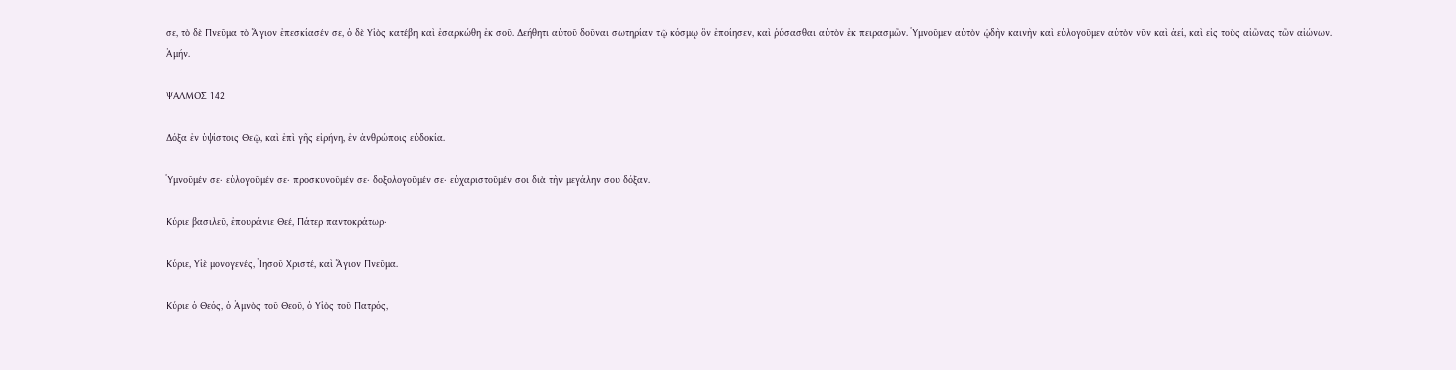σε, τὸ δὲ Πνεῦμα τὸ Ἅγιον ἐπεσκίασέν σε, ὁ δὲ Υἱὸς κατέβη καὶ ἐσαρκώθη ἐκ σοῦ. Δεήθητι αὐτοῦ δοῦναι σωτηρίαν τῷ κόσμῳ ὃν ἐποίησεν, καὶ ῥύσασθαι αὐτὸν ἐκ πειρασμῶν. Ὑμνοῦμεν αὐτὸν ᾠδὴν καινὴν καὶ εὐλογοῦμεν αὐτὸν νῦν καὶ ἀεί, καὶ εἰς τοὺς αἰῶνας τῶν αἰώνων. Ἀμήν.

ΨΑΛΜΟΣ 142

Δόξα ἐν ὑψίστοις Θεῷ, καὶ ἐπὶ γῆς εἰρήνη, ἐν ἀνθρώποις εὐδοκία.

Ὑμνοῦμέν σε· εὐλογοῦμέν σε· προσκυνοῦμέν σε· δοξολογοῦμέν σε· εὐχαριστοῦμέν σοι διὰ τὴν μεγάλην σου δόξαν.

Κύριε βασιλεῦ, ἐπουράνιε Θεέ, Πάτερ παντοκράτωρ·

Κύριε, Υἱὲ μονογενές, Ἰησοῦ Χριστέ, καὶ Ἅγιον Πνεῦμα.

Κύριε ὁ Θεός, ὁ Ἀμνὸς τοῦ Θεοῦ, ὁ Υἱὸς τοῦ Πατρός,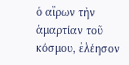ὁ αἴρων τὴν ἁμαρτίαν τοῦ κόσμου, ἐλέησον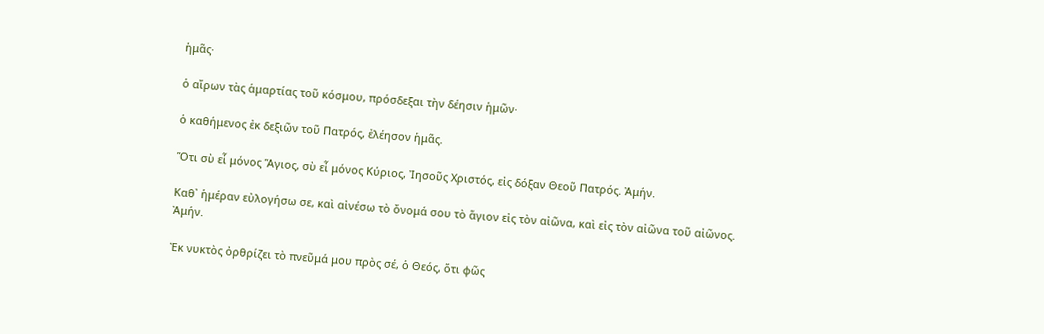ἡμᾶς·

ὁ αἴρων τὰς ἁμαρτίας τοῦ κόσμου, πρόσδεξαι τὴν δέησιν ἡμῶν·

ὁ καθήμενος ἐκ δεξιῶν τοῦ Πατρός, ἐλέησον ἡμᾶς.

Ὅτι σὺ εἶ μόνος Ἅγιος, σὺ εἶ μόνος Κύριος, Ἰησοῦς Χριστός, εἰς δόξαν Θεοῦ Πατρός. Ἀμήν.

Καθ᾽ ἡμέραν εὐλογήσω σε, καὶ αἰνέσω τὸ ὄνομά σου τὸ ἅγιον εἰς τὸν αἰῶνα, καὶ εἰς τὸν αἰῶνα τοῦ αἰῶνος. Ἀμήν.

Ἐκ νυκτὸς ὀρθρίζει τὸ πνεῦμά μου πρὸς σέ, ὁ Θεός, ὅτι φῶς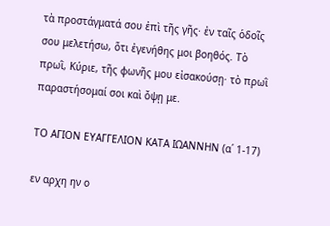τὰ προστάγματά σου ἐπὶ τῆς γῆς· ἐν ταῖς ὁδοῖς σου μελετήσω, ὅτι ἐγενήθης μοι βοηθός. Τὸ πρωῒ, Κύριε, τῆς φωνῆς μου εἰσακούσῃ· τὸ πρωῒ παραστήσομαί σοι καὶ ὄψῃ με.

ΤΟ ΑΓΙΟΝ ΕΥΑΓΓΕΛΙΟΝ ΚΑΤΑ ΙΩΑΝΝΗΝ (α΄ 1-17)

εν αρχη ην ο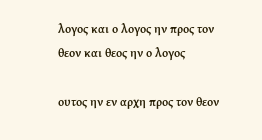λογος και ο λογος ην προς τον θεον και θεος ην ο λογος

ουτος ην εν αρχη προς τον θεον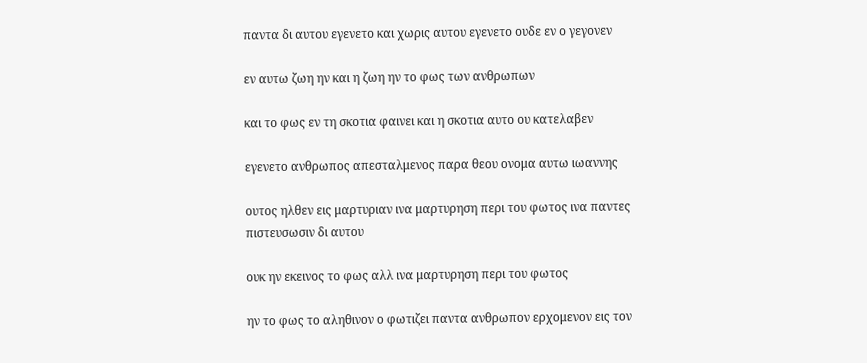παντα δι αυτου εγενετο και χωρις αυτου εγενετο ουδε εν ο γεγονεν

εν αυτω ζωη ην και η ζωη ην το φως των ανθρωπων

και το φως εν τη σκοτια φαινει και η σκοτια αυτο ου κατελαβεν

εγενετο ανθρωπος απεσταλμενος παρα θεου ονομα αυτω ιωαννης

ουτος ηλθεν εις μαρτυριαν ινα μαρτυρηση περι του φωτος ινα παντες πιστευσωσιν δι αυτου

ουκ ην εκεινος το φως αλλ ινα μαρτυρηση περι του φωτος

ην το φως το αληθινον ο φωτιζει παντα ανθρωπον ερχομενον εις τον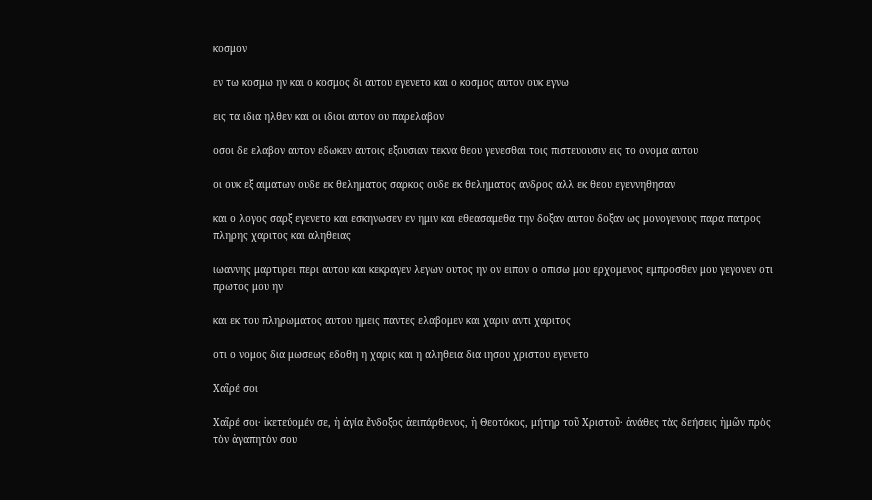κοσμον

εν τω κοσμω ην και ο κοσμος δι αυτου εγενετο και ο κοσμος αυτον ουκ εγνω

εις τα ιδια ηλθεν και οι ιδιοι αυτον ου παρελαβον

οσοι δε ελαβον αυτον εδωκεν αυτοις εξουσιαν τεκνα θεου γενεσθαι τοις πιστευουσιν εις το ονομα αυτου

οι ουκ εξ αιματων ουδε εκ θεληματος σαρκος ουδε εκ θεληματος ανδρος αλλ εκ θεου εγεννηθησαν

και ο λογος σαρξ εγενετο και εσκηνωσεν εν ημιν και εθεασαμεθα την δοξαν αυτου δοξαν ως μονογενους παρα πατρος πληρης χαριτος και αληθειας

ιωαννης μαρτυρει περι αυτου και κεκραγεν λεγων ουτος ην ον ειπον ο οπισω μου ερχομενος εμπροσθεν μου γεγονεν οτι πρωτος μου ην

και εκ του πληρωματος αυτου ημεις παντες ελαβομεν και χαριν αντι χαριτος

οτι ο νομος δια μωσεως εδοθη η χαρις και η αληθεια δια ιησου χριστου εγενετο

Χαῖρέ σοι

Χαῖρέ σοι· ἱκετεύομέν σε, ἡ ἁγία ἔνδοξος ἀειπάρθενος, ἡ Θεοτόκος, μήτηρ τοῦ Χριστοῦ· ἀνάθες τὰς δεήσεις ἡμῶν πρὸς τὸν ἀγαπητὸν σου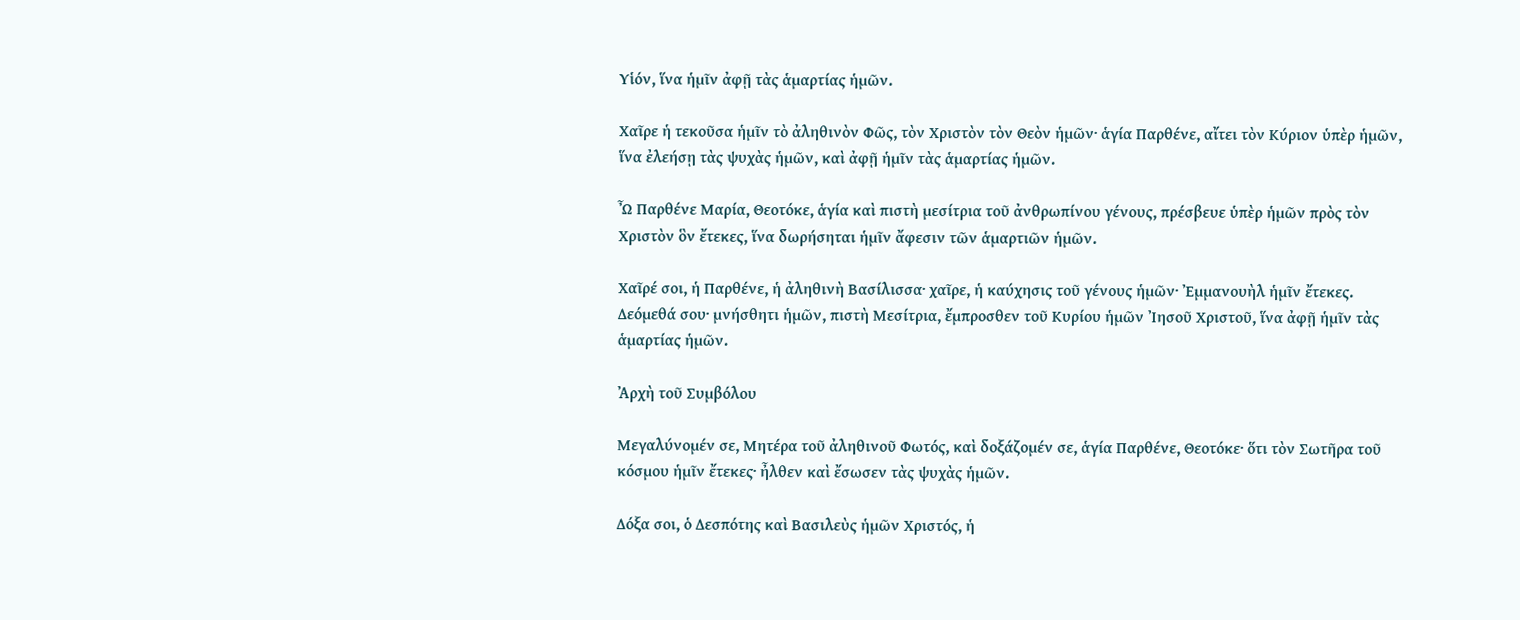Υἱόν, ἵνα ἡμῖν ἀφῇ τὰς ἁμαρτίας ἡμῶν.

Χαῖρε ἡ τεκοῦσα ἡμῖν τὸ ἀληθινὸν Φῶς, τὸν Χριστὸν τὸν Θεὸν ἡμῶν· ἁγία Παρθένε, αἴτει τὸν Κύριον ὑπὲρ ἡμῶν, ἵνα ἐλεήσῃ τὰς ψυχὰς ἡμῶν, καὶ ἀφῇ ἡμῖν τὰς ἁμαρτίας ἡμῶν.

Ὦ Παρθένε Μαρία, Θεοτόκε, ἁγία καὶ πιστὴ μεσίτρια τοῦ ἀνθρωπίνου γένους, πρέσβευε ὑπὲρ ἡμῶν πρὸς τὸν Χριστὸν ὃν ἔτεκες, ἵνα δωρήσηται ἡμῖν ἄφεσιν τῶν ἁμαρτιῶν ἡμῶν.

Χαῖρέ σοι, ἡ Παρθένε, ἡ ἀληθινὴ Βασίλισσα· χαῖρε, ἡ καύχησις τοῦ γένους ἡμῶν· Ἐμμανουὴλ ἡμῖν ἔτεκες. Δεόμεθά σου· μνήσθητι ἡμῶν, πιστὴ Μεσίτρια, ἔμπροσθεν τοῦ Κυρίου ἡμῶν Ἰησοῦ Χριστοῦ, ἵνα ἀφῇ ἡμῖν τὰς ἁμαρτίας ἡμῶν.

Ἀρχὴ τοῦ Συμβόλου

Μεγαλύνομέν σε, Μητέρα τοῦ ἀληθινοῦ Φωτός, καὶ δοξάζομέν σε, ἁγία Παρθένε, Θεοτόκε· ὅτι τὸν Σωτῆρα τοῦ κόσμου ἡμῖν ἔτεκες· ἦλθεν καὶ ἔσωσεν τὰς ψυχὰς ἡμῶν.

Δόξα σοι, ὁ Δεσπότης καὶ Βασιλεὺς ἡμῶν Χριστός, ἡ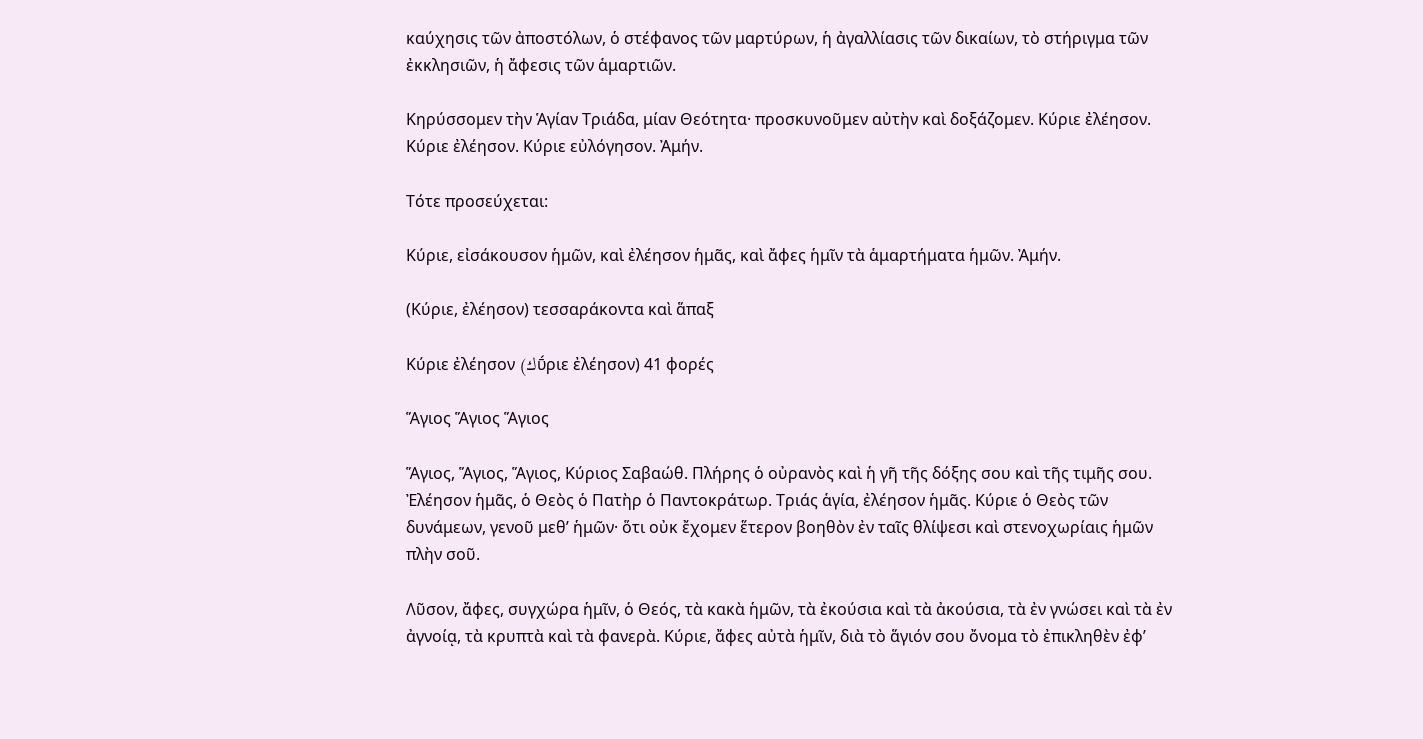καύχησις τῶν ἀποστόλων, ὁ στέφανος τῶν μαρτύρων, ἡ ἀγαλλίασις τῶν δικαίων, τὸ στήριγμα τῶν ἐκκλησιῶν, ἡ ἄφεσις τῶν ἁμαρτιῶν.

Κηρύσσομεν τὴν Ἁγίαν Τριάδα, μίαν Θεότητα· προσκυνοῦμεν αὐτὴν καὶ δοξάζομεν. Κύριε ἐλέησον. Κύριε ἐλέησον. Κύριε εὐλόγησον. Ἀμήν.

Τότε προσεύχεται:

Κύριε, εἰσάκουσον ἡμῶν, καὶ ἐλέησον ἡμᾶς, καὶ ἄφες ἡμῖν τὰ ἁμαρτήματα ἡμῶν. Ἀμήν.

(Κύριε, ἐλέησον) τεσσαράκοντα καὶ ἅπαξ

Κύριε ἐλέησον (كῡ́ριε ἐλέησον) 41 φορές

Ἅγιος Ἅγιος Ἅγιος

Ἅγιος, Ἅγιος, Ἅγιος, Κύριος Σαβαώθ. Πλήρης ὁ οὐρανὸς καὶ ἡ γῆ τῆς δόξης σου καὶ τῆς τιμῆς σου. Ἐλέησον ἡμᾶς, ὁ Θεὸς ὁ Πατὴρ ὁ Παντοκράτωρ. Τριάς ἁγία, ἐλέησον ἡμᾶς. Κύριε ὁ Θεὸς τῶν δυνάμεων, γενοῦ μεθ’ ἡμῶν· ὅτι οὐκ ἔχομεν ἕτερον βοηθὸν ἐν ταῖς θλίψεσι καὶ στενοχωρίαις ἡμῶν πλὴν σοῦ.

Λῦσον, ἄφες, συγχώρα ἡμῖν, ὁ Θεός, τὰ κακὰ ἡμῶν, τὰ ἐκούσια καὶ τὰ ἀκούσια, τὰ ἐν γνώσει καὶ τὰ ἐν ἀγνοίᾳ, τὰ κρυπτὰ καὶ τὰ φανερὰ. Κύριε, ἄφες αὐτὰ ἡμῖν, διὰ τὸ ἅγιόν σου ὄνομα τὸ ἐπικληθὲν ἐφ’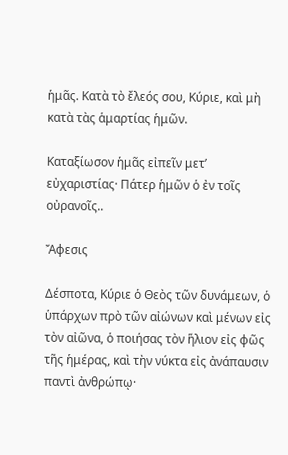ἡμᾶς. Κατὰ τὸ ἔλεός σου, Κύριε, καὶ μὴ κατὰ τὰς ἁμαρτίας ἡμῶν.

Καταξίωσον ἡμᾶς εἰπεῖν μετ’ εὐχαριστίας· Πάτερ ἡμῶν ὁ ἐν τοῖς οὐρανοῖς..

Ἄφεσις

Δέσποτα, Κύριε ὁ Θεὸς τῶν δυνάμεων, ὁ ὑπάρχων πρὸ τῶν αἰώνων καὶ μένων εἰς τὸν αἰῶνα, ὁ ποιήσας τὸν ἥλιον εἰς φῶς τῆς ἡμέρας, καὶ τὴν νύκτα εἰς ἀνάπαυσιν παντὶ ἀνθρώπῳ·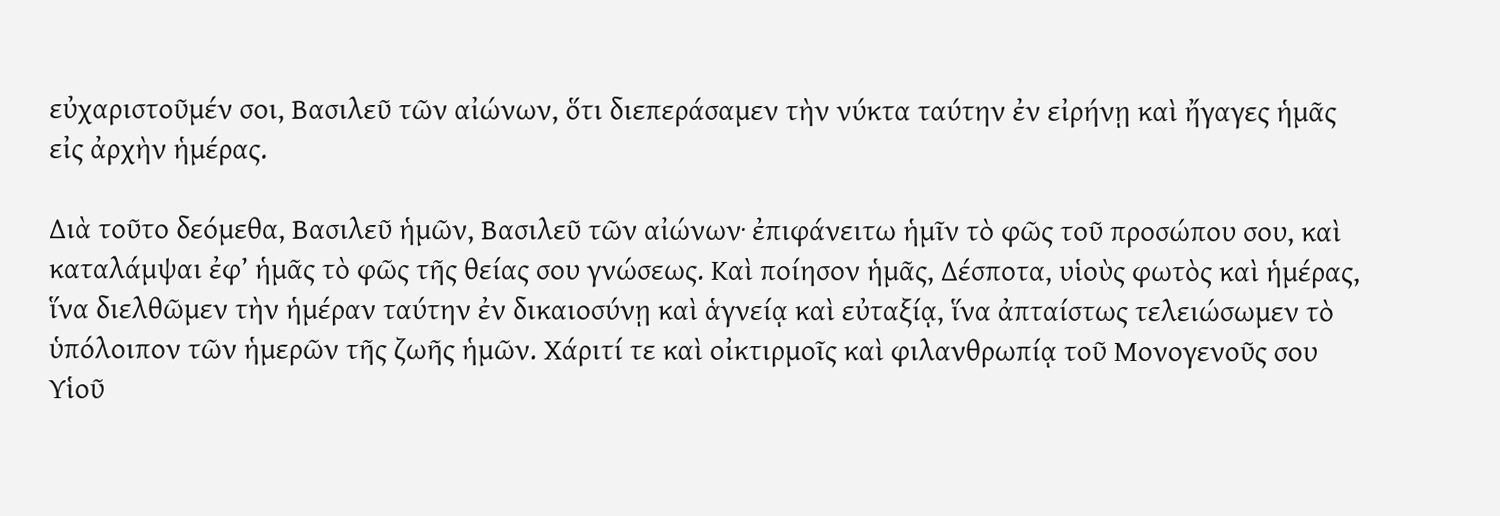εὐχαριστοῦμέν σοι, Βασιλεῦ τῶν αἰώνων, ὅτι διεπεράσαμεν τὴν νύκτα ταύτην ἐν εἰρήνῃ καὶ ἤγαγες ἡμᾶς εἰς ἀρχὴν ἡμέρας.

Διὰ τοῦτο δεόμεθα, Βασιλεῦ ἡμῶν, Βασιλεῦ τῶν αἰώνων· ἐπιφάνειτω ἡμῖν τὸ φῶς τοῦ προσώπου σου, καὶ καταλάμψαι ἐφ’ ἡμᾶς τὸ φῶς τῆς θείας σου γνώσεως. Καὶ ποίησον ἡμᾶς, Δέσποτα, υἱοὺς φωτὸς καὶ ἡμέρας, ἵνα διελθῶμεν τὴν ἡμέραν ταύτην ἐν δικαιοσύνῃ καὶ ἁγνείᾳ καὶ εὐταξίᾳ, ἵνα ἀπταίστως τελειώσωμεν τὸ ὑπόλοιπον τῶν ἡμερῶν τῆς ζωῆς ἡμῶν. Χάριτί τε καὶ οἰκτιρμοῖς καὶ φιλανθρωπίᾳ τοῦ Μονογενοῦς σου Υἱοῦ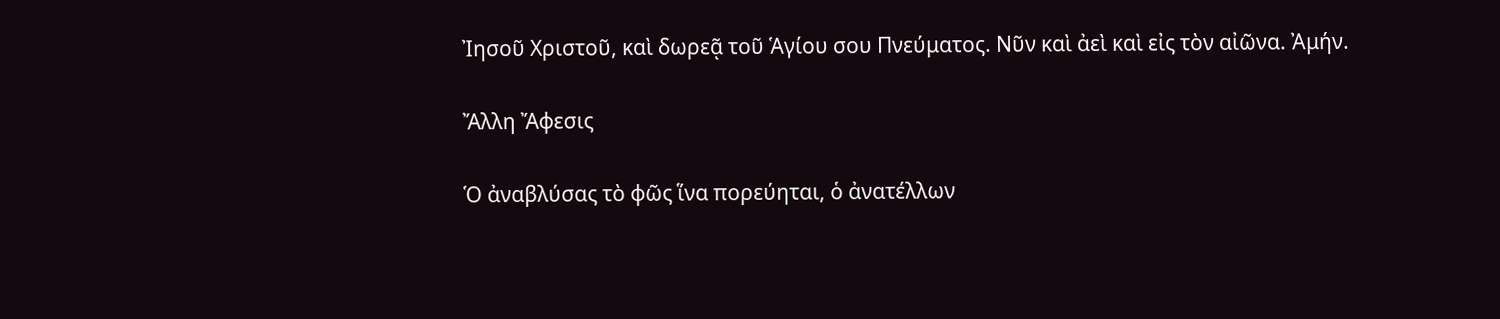Ἰησοῦ Χριστοῦ, καὶ δωρεᾷ τοῦ Ἁγίου σου Πνεύματος. Νῦν καὶ ἀεὶ καὶ εἰς τὸν αἰῶνα. Ἀμήν.

Ἄλλη Ἄφεσις

Ὁ ἀναβλύσας τὸ φῶς ἵνα πορεύηται, ὁ ἀνατέλλων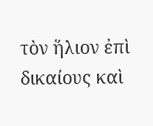τὸν ἥλιον ἐπὶ δικαίους καὶ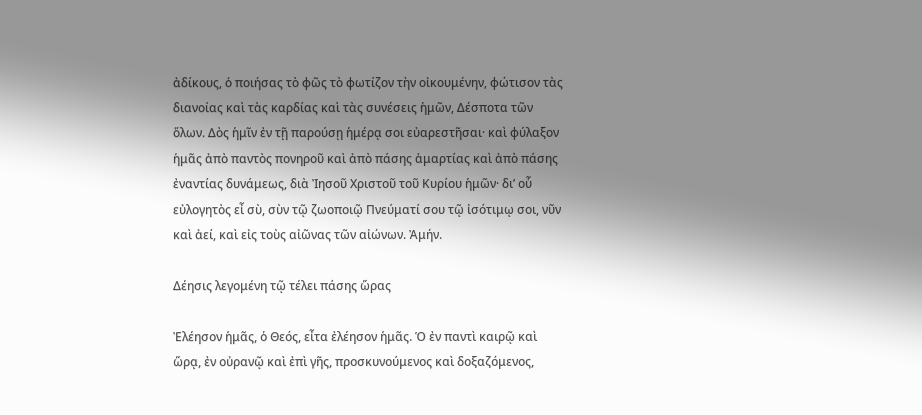ἀδίκους, ὁ ποιήσας τὸ φῶς τὸ φωτίζον τὴν οἰκουμένην, φώτισον τὰς διανοίας καὶ τὰς καρδίας καὶ τὰς συνέσεις ἡμῶν, Δέσποτα τῶν ὅλων. Δὸς ἡμῖν ἐν τῇ παρούσῃ ἡμέρᾳ σοι εὐαρεστῆσαι· καὶ φύλαξον ἡμᾶς ἀπὸ παντὸς πονηροῦ καὶ ἀπὸ πάσης ἁμαρτίας καὶ ἀπὸ πάσης ἐναντίας δυνάμεως, διὰ Ἰησοῦ Χριστοῦ τοῦ Κυρίου ἡμῶν· δι’ οὗ εὐλογητὸς εἶ σὺ, σὺν τῷ ζωοποιῷ Πνεύματί σου τῷ ἰσότιμῳ σοι, νῦν καὶ ἀεί, καὶ εἰς τοὺς αἰῶνας τῶν αἰώνων. Ἀμήν.

Δέησις λεγομένη τῷ τέλει πάσης ὥρας

Ἐλέησον ἡμᾶς, ὁ Θεός, εἶτα ἐλέησον ἡμᾶς. Ὁ ἐν παντὶ καιρῷ καὶ ὥρᾳ, ἐν οὐρανῷ καὶ ἐπὶ γῆς, προσκυνούμενος καὶ δοξαζόμενος,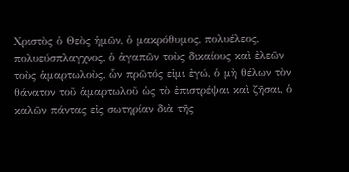Χριστὸς ὁ Θεὸς ἡμῶν, ὁ μακρόθυμος, πολυέλεος, πολυεύσπλαγχνος, ὁ ἀγαπῶν τοὺς δικαίους καὶ ἐλεῶν τοὺς ἁμαρτωλοὺς, ὧν πρῶτός εἰμι ἐγώ, ὁ μὴ θέλων τὸν θάνατον τοῦ ἁμαρτωλοῦ ὡς τὸ ἐπιστρέψαι καὶ ζῆσαι, ὁ καλῶν πάντας εἰς σωτηρίαν διὰ τῆς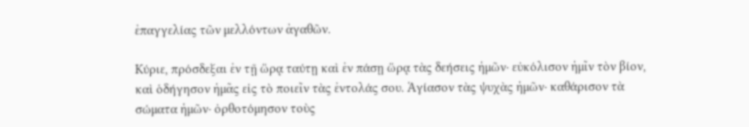ἐπαγγελίας τῶν μελλόντων ἀγαθῶν.

Κύριε, πρόσδεξαι ἐν τῇ ὥρᾳ ταύτῃ καὶ ἐν πάσῃ ὥρᾳ τὰς δεήσεις ἡμῶν· εὐκόλισον ἡμῖν τὸν βίον, καὶ ὁδήγησον ἡμᾶς εἰς τὸ ποιεῖν τὰς ἐντολάς σου. Ἁγίασον τὰς ψυχὰς ἡμῶν· καθάρισον τὰ σώματα ἡμῶν· ὀρθοτόμησον τοὺς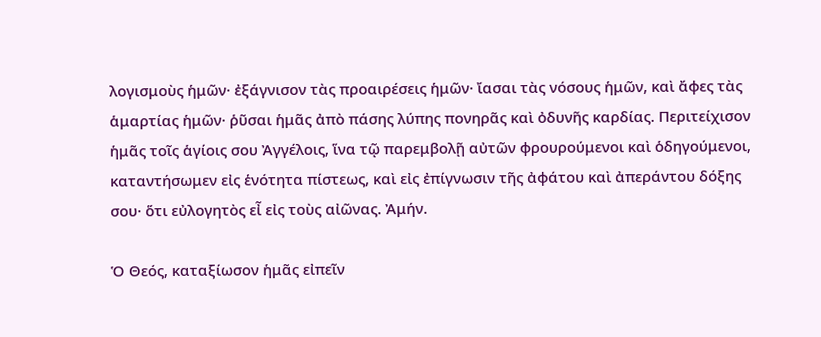λογισμοὺς ἡμῶν· ἐξάγνισον τὰς προαιρέσεις ἡμῶν· ἴασαι τὰς νόσους ἡμῶν, καὶ ἄφες τὰς ἁμαρτίας ἡμῶν· ῥῦσαι ἡμᾶς ἀπὸ πάσης λύπης πονηρᾶς καὶ ὀδυνῆς καρδίας. Περιτείχισον ἡμᾶς τοῖς ἁγίοις σου Ἀγγέλοις, ἵνα τῷ παρεμβολῇ αὐτῶν φρουρούμενοι καὶ ὁδηγούμενοι, καταντήσωμεν εἰς ἑνότητα πίστεως, καὶ εἰς ἐπίγνωσιν τῆς ἀφάτου καὶ ἀπεράντου δόξης σου· ὅτι εὐλογητὸς εἶ εἰς τοὺς αἰῶνας. Ἀμήν.

Ὁ Θεός, καταξίωσον ἡμᾶς εἰπεῖν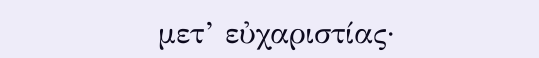μετ’ εὐχαριστίας·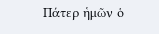Πάτερ ἡμῶν ὁ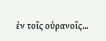ἐν τοῖς οὐρανοῖς...